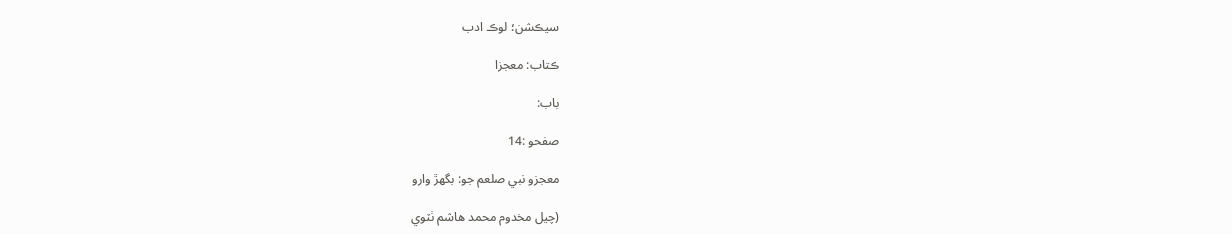سيڪشن؛ لوڪ ادب

ڪتاب: معجزا

باب:

صفحو :14

معجزو نبي صلعم جو: بگهڙ وارو

(چيل مخدوم محمد هاشم ٺٽوي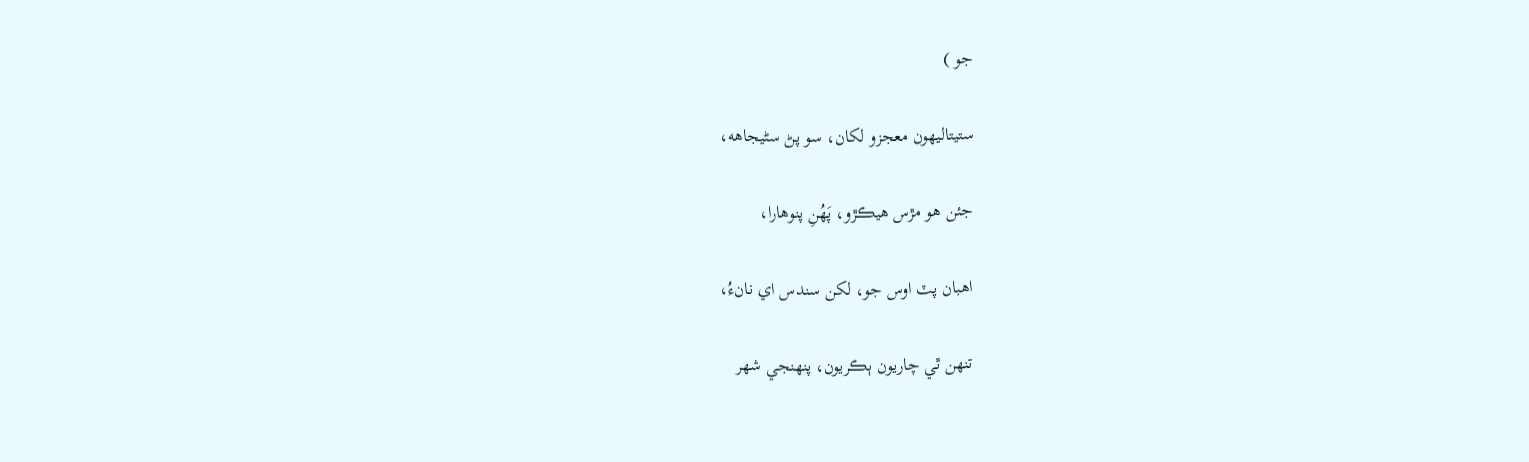جو )

ستيتاليهون معجزو لکان، سو پڻ سڻيجاهه،

جئن هو مڙس هيڪڙو، پَهُنِ پنوهارا،

اهبان پٽ اوس جو، لکن سندس اي نانءُ،

تنهن ٿي چاريون ٻڪريون، پنهنجي شهر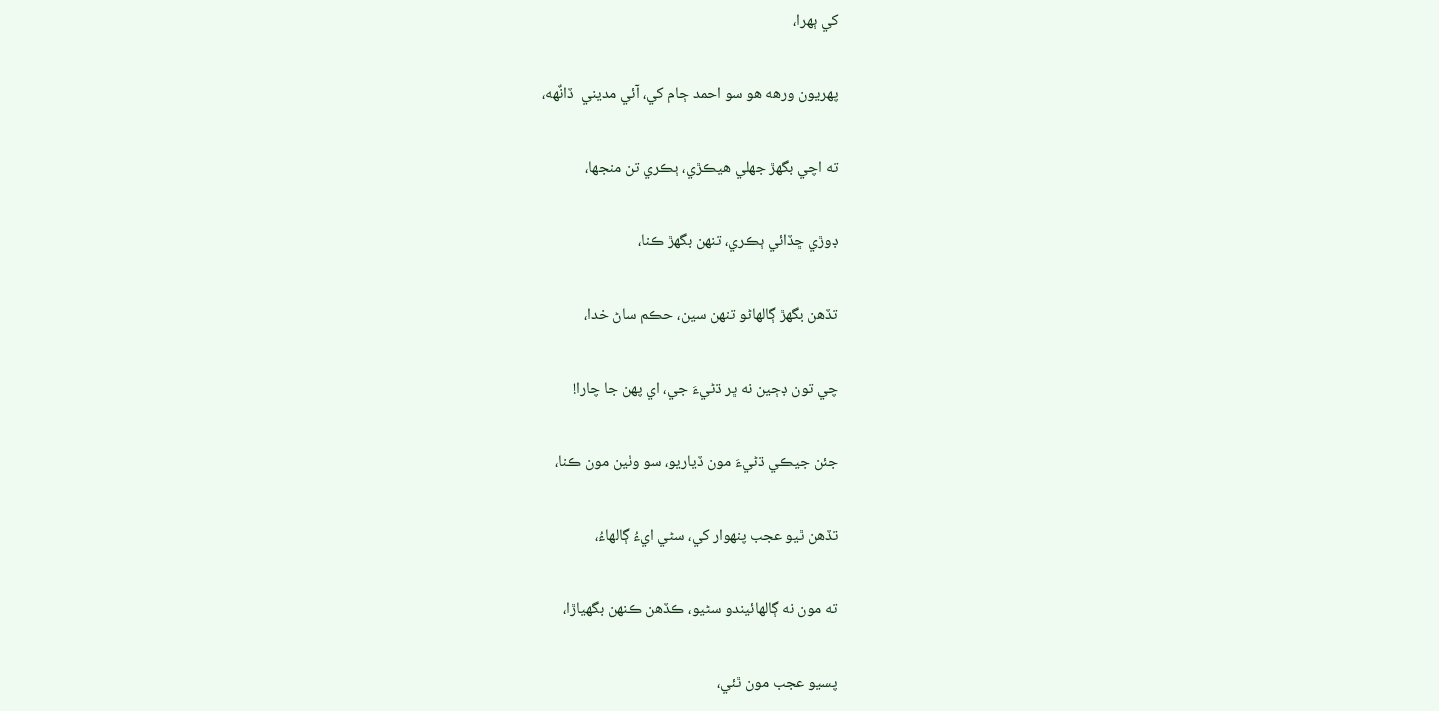کي ٻهرا،

پهريون ورهه هو سو احمد ڄام کي، آئي مديني  ڏانٌهه،

ته اچي بگهڙ جهلي هيڪڙي، ٻڪري تن منجها،

ڊوڙي ڇڏائي ٻڪري، تنهن بگهڙ ڪنا،

تڏهن بگهڙ ڳالهاڻو تنهن سين، حڪم ساڻ خدا،

چي تون ڊڄين نه ڀر ڌڻيءَ جي، اي پهن جا چارا!

جئن جيڪي ڌڻيءَ مون ڏياريو، سو وٺين مون ڪنا،

تڏهن ٿيو عجب پنهوار کي، سڻي ايءُ ڳالهاءُ،

ته مون نه ڳالهائيندو سڻيو، ڪڏهن ڪنهن بگهياڙا،

پسيو عجب مون ٿئي،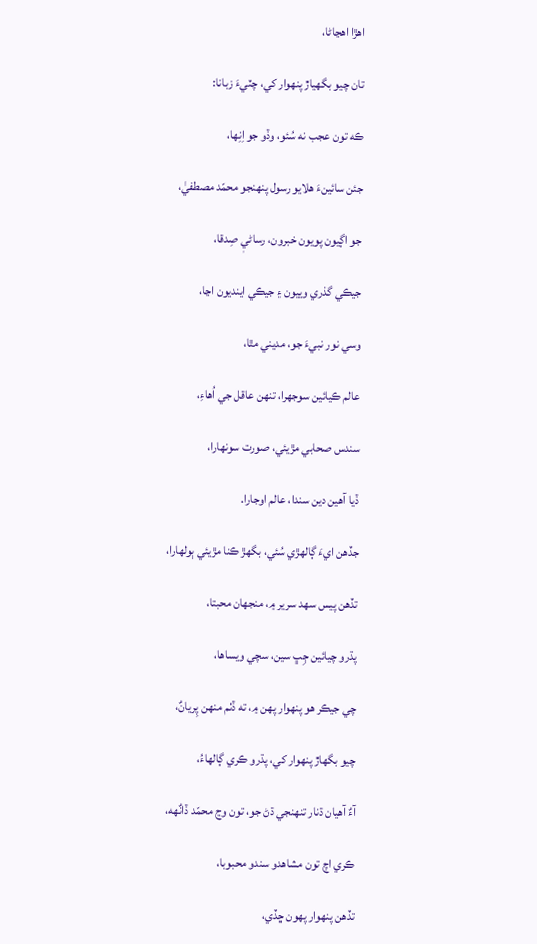اهڙا اهڃاڻا،

تان چيو بگهياڙ پنهوار کي، چٽيءَ زبانا:

ڪه تون عجب نه سُئو، وڏو جو اِنِها،

جئن سائينءَ هلايو رسول پنهنجو محمّد مصطفيٰ،

جو اڳيون پويون خبرون، رساڻيٖ صِدقا،

جيڪي گذري وييون ۽ جيڪي اينديون اڃا،

وسي نور نبيءَ جو، مديني مٿا،

عالم ڪيائين سوجهرا، تنهن عاقل جي اُهاءِ،

سندس صحابي مڙيئي، صورت سونهارا،

ڏيا آهين دين سندا، عالم اوجارا.

جڏهن ايءَ ڳالهڙي سُئي، بگهڙ ڪنا مڙيئي ٻولهارا،

تڏهن پيس سهد سرير ۾، منجهان محبتا،

پڌرو چيائين ڄِڀ سين، سچي ويساها،

چي جيڪر هو پنهوار پهن ۾، ته ڏٺم منهن پِريانٌ،

چيو بگهاڙ پنهوار کي، پڌرو ڪري ڳالهاءُ،

آءٌ آهيان ڌنار تنهنجي ڌڻ جو، تون وڃ محمّد ڏانٌهه،

ڪري اچ تون مشاهدو سندو محبوبا،

تڏهن پنهوار پهون ڇڏي،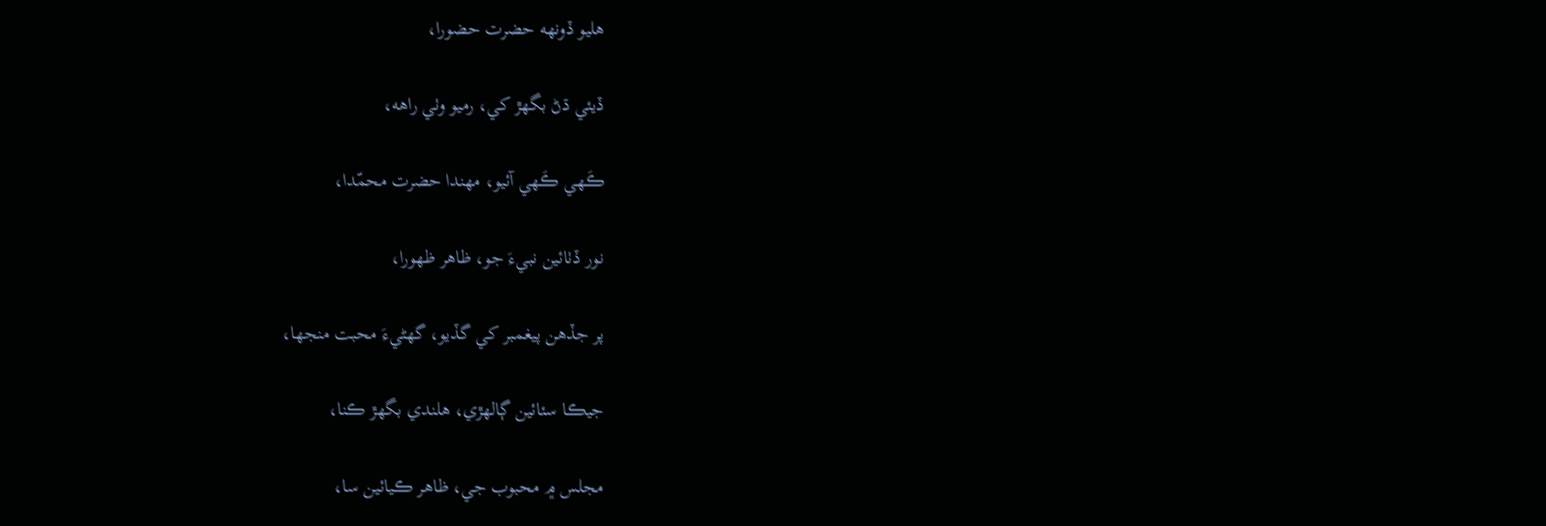هليو ڏونهه حضرت حضورا،

ڏيئي ڌڻ بگهڙ کي، رميو وٺي راهه،

ڪَهي ڪَهي آئيو، مهندا حضرت محمّدا،

نور ڏٺائين نبيءَ جو، ظاهر ظهورا،

پر جڏهن پيغمبر کي گڏيو، گهڻيءَ محبت منجها،

جيڪا سئائين ڳالهڙي، هلندي بگهڙ ڪنا،

مجلس ۾ محبوب جي، ظاهر ڪيائين سا،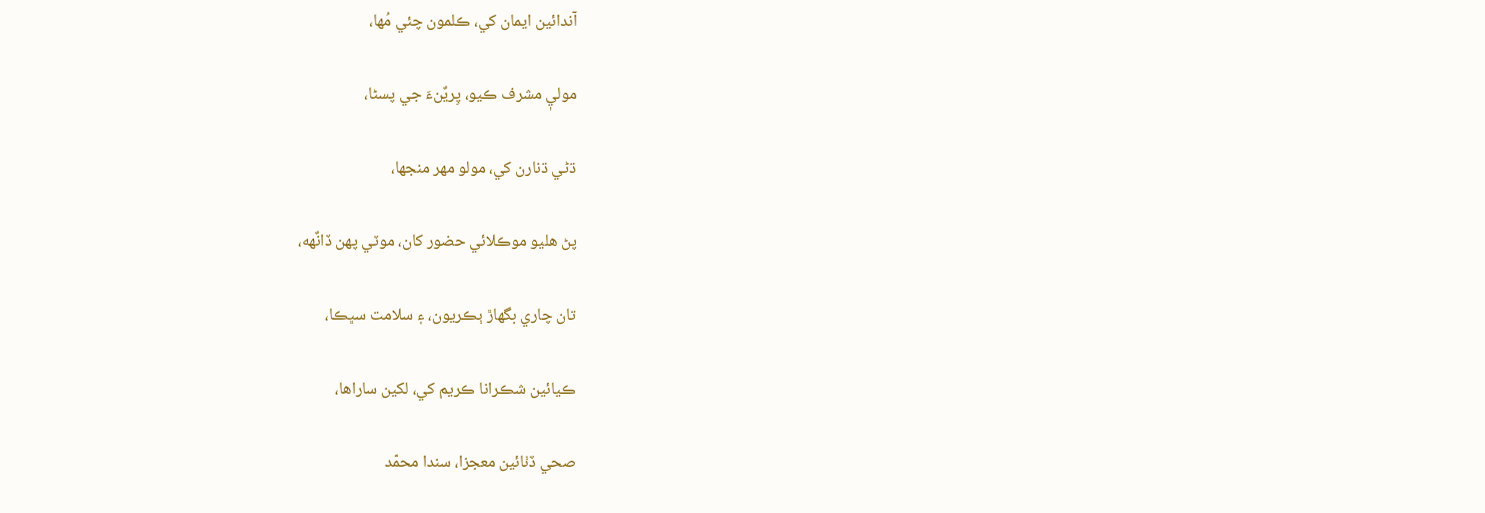آندائين ايمان کي، ڪلمون چئي مُها،

موليٖ مشرف ڪيو، پِريٌنءَ جي پسڻا،

ڌڻي ڌنارن کي، مولو مهر منجها،

پڻ هليو موڪلائي حضور کان، موٽي پهن ڏانٌهه،

تان چاري بگهاڙ ٻڪريون، ۽ سلامت سڀڪا،

ڪيائين شڪرانا ڪريم کي، لکين ساراها،

صحي ڏٺائين معجزا، سندا محمّد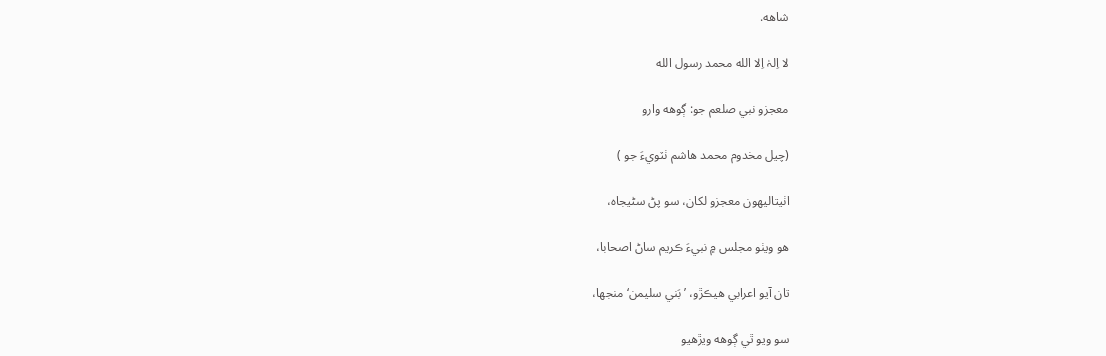شاهه.

لا اِلہٰ اِلا الله محمد رسول الله

معجزو نبي صلعم جو: ڳوهه وارو

(چيل مخدوم محمد هاشم ٺٽويءَ جو )

اٺيتاليهون معجزو لکان، سو پڻ سڻيجاه،

هو ويٺو مجلس ۾ نبيءَ ڪريم ساڻ اصحابا،

تان آيو اعرابي هيڪڙو، ’بَني سليمن‘ منجها،

سو ويو ٿي ڳوهه ويڙهيو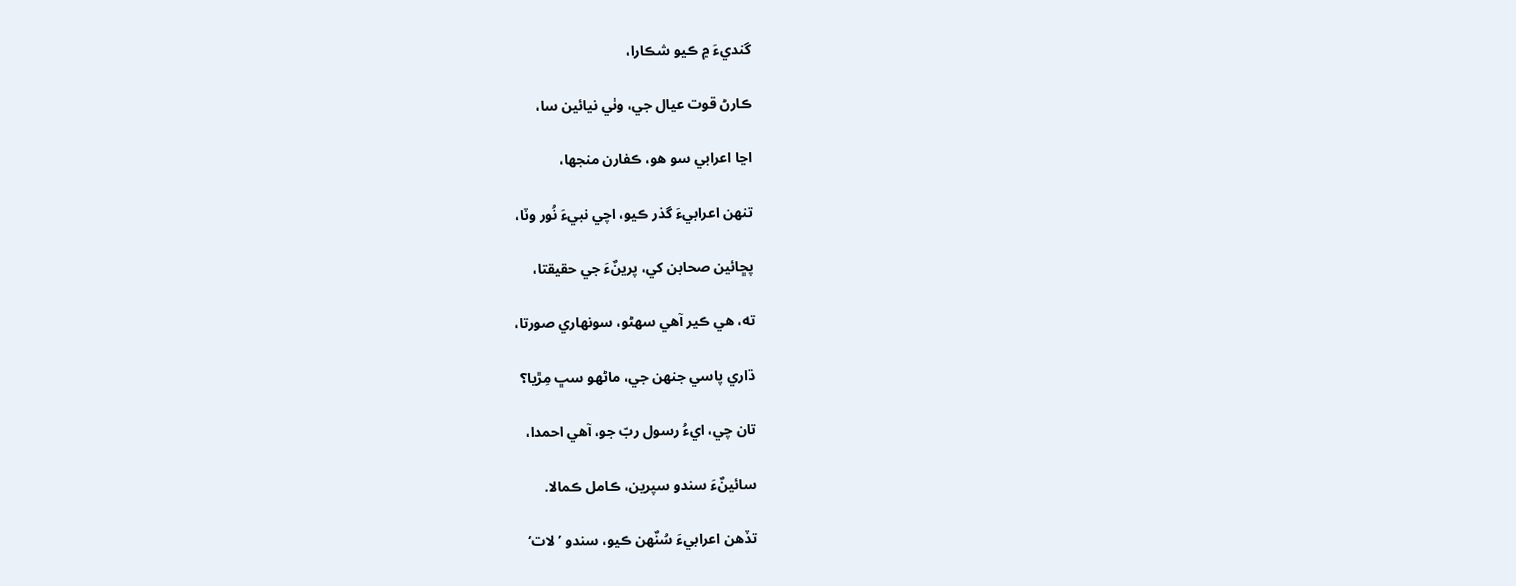گنديءَ ۾ ڪيو شڪارا،

ڪارڻ قوت عيال جي، وٺي نيائين سا،

اڃا اعرابي سو هو، ڪفارن منجها،

تنهن اعرابيءَ گذر ڪيو، اچي نبيءَ نُور وٽا،

پڇائين صحابن کي، پرينٌءَ جي حقيقتا،

ته، هي ڪير آهي سهڻو، سونهاري صورتا،

ڌاري پاسي جنهن جي، ماڻهو سڀ مِڙيا؟

تان چي، ايءُ رسول ربّ جو، آهي احمدا،

سائينٌءَ سندو سپرين، ڪامل ڪمالا.

تڏهن اعرابيءَ سُنٌهن ڪيو، سندو ’لات‘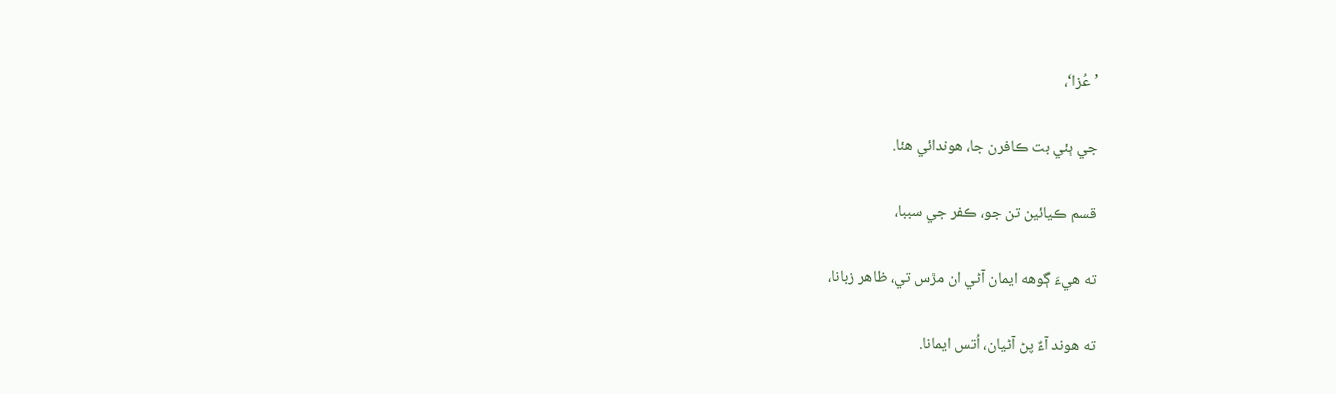’عُزا‘،

جي ٻئي بت ڪافرن جا، هوندائي هئا.

قسم ڪيائين تن جو، ڪفر جي سببا،

ته هيءَ ڳوهه ايمان آڻي ان مڙس تي، ظاهر زبانا،

ته هوند آءٌ پڻ آڻيان، اُتس ايمانا.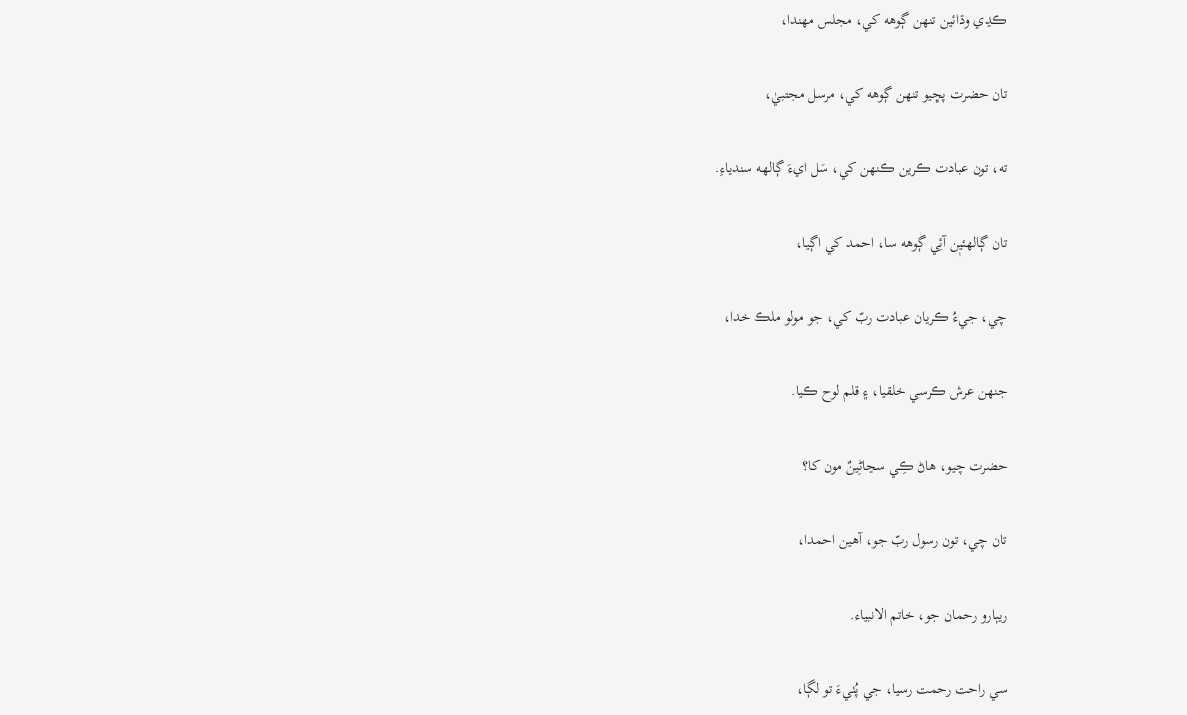ڪڍي وڌائين تنهن ڳوهه کي، مجلس مهندا،

تان حضرت پڇيو تنهن ڳوهه کي، مرسل مجتبيٰ،

ته، تون عبادت ڪرين ڪنهن کي، سَل ايءَ ڳالهه سندياءِ.

تان ڳالهئيٖن آئِي ڳوهه سا، احمد کي اڳيا،

چي، جيءُ ڪريان عبادت ربّ کي، جو مولو ملڪ خدا،

جنهن عرش ڪرسي خلقيا، ۽ قلم لوح ڪيا.

حضرت چيو، هاڻ ڪِي سڃاڻِينٌ مون کا؟

تان چي، تون رسول ربّ جو، آهين احمدا،

ريٻارو رحمان جو، خاتم الانبياء.

سي راحت رحمت رسيا، جي پُٺيءَ تو لڳا،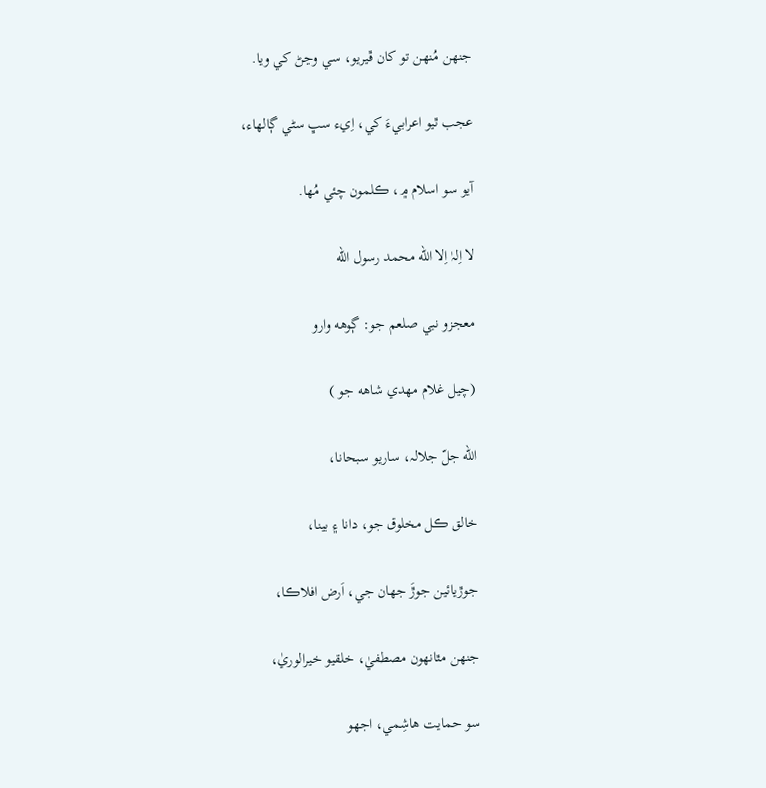جنهن مُنهن تو کان ڦيريو، سي وڃڻ کي ويا.

عجب ٿيو اعرابيءَ کي، اِيء سڀ سڻي ڳالهاء،

آيو سو اسلام ۾، ڪلمون چئي مُها.

لا اِلہٰ اِلا الله محمد رسول الله

معجزو نبي صلعم جو: ڳوهه وارو

(چيل غلام مهدي شاهه جو )

الله جلّ جلالہ، ساريو سبحانا،

خالق ڪل مخلوق جو، دانا ۽ بينا،

جوڙيائين جوڙَ جهان جي، اَرض افلاڪا،

جنهن مٿانهون مصطفيٰ، خلقيو خيرالوريٰ،

سو حمايت هاشِمي، اجهو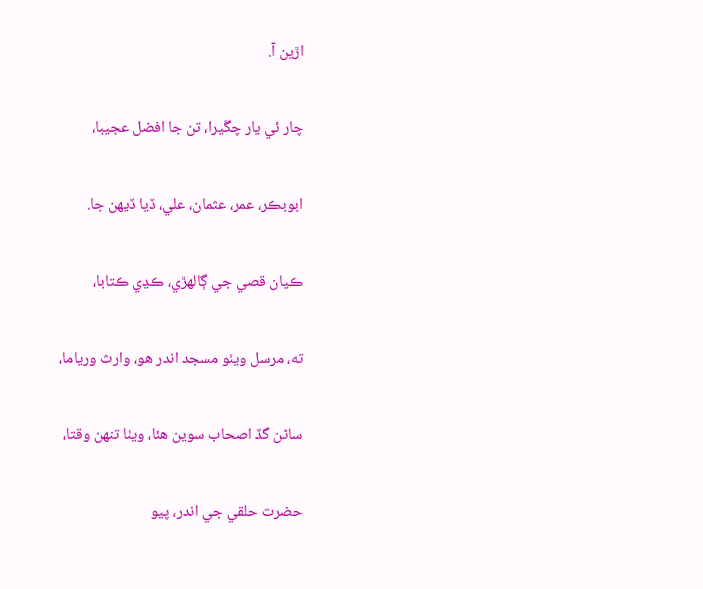اڙين آ.

چار ئي يار چڱيرا، تن جا افضل عجيبا،

ابوبڪر، عمر، عثمان، علي، ڏيا ڏيهن جا.

ڪيان قصي جي ڳالهڙي، ڪڍي ڪتابا،

ته، مرسل ويٺو مسجد اندر هو، وارث ورياما،

ساڻن گڏ اصحاب سوين هئا، ويٺا تنهن وقتا،

حضرت حلقي جي اندر، پيو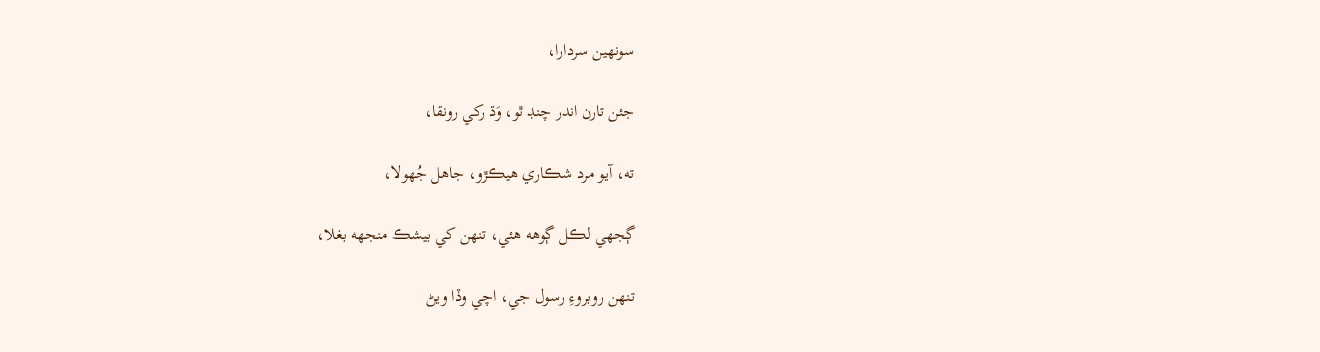سونهين سردارا،

جئن تارن اندر چنڊ ٿو، وَڌ رکي رونقا،

ته، آيو مرد شڪاري هيڪڙو، جاهل جُهولا،

ڳجهي لڪل ڳوهه هئي، تنهن کي بيشڪ منجهه بغلا،

تنهن روبروءِ رسول جي، اچي وڏا ويڻ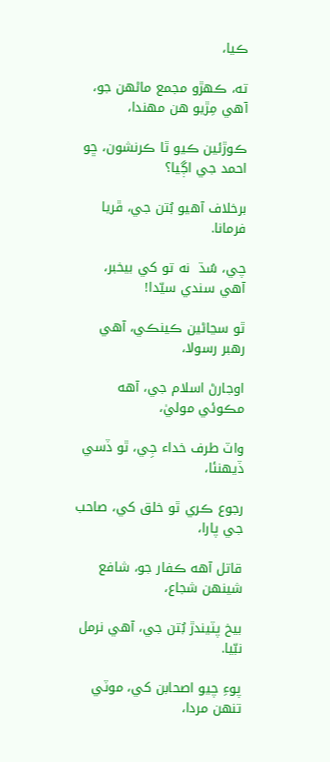ڪيا،

ته، ڪهڙو مجمع ماڻهن جو، آهي مِڙيو هن مهندا،

ڪوڙئين ڪيو ٿا ڪرنشون، ڇو احمد جي اڳيا؟

برخلاف آهيو بُتن جي، ڦريا فرمانا.

چي، سُڌ  نه تو کي بيخبر، آهي سندي سيّدا!

ٿو سڃاڻين ڪينڪي، آهي رهبر رسولا،

اوجارڻ اسلام جي، آهه مڪوئي موليٰ،

واٽ طرف خداء جِي، ٿو ڏسي ڏيهنئا،

رجوع ڪري ٿو خلق کي، صاحب جي پارا،

قاتل آهه ڪفار جو، شافع شينهن شجاع،

بيخ پٽيندڙ بُتن جي، آهي نرمل نبّيا.

پوءِ چيو اصحابن کي، موٽي تنهن مردا،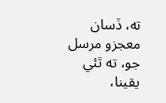ته، ڏسان معجزو مرسل جو، ته ٿئي يقينا،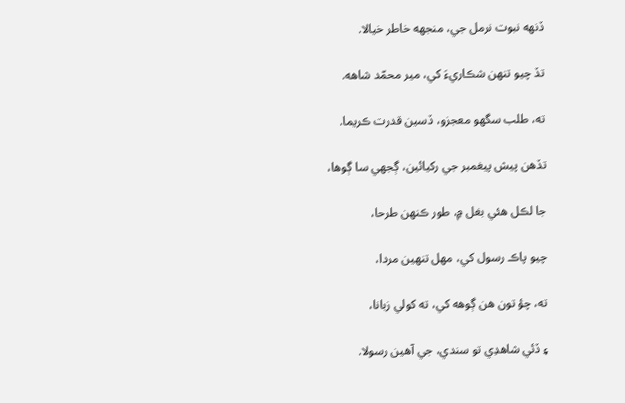ڏنهه نبوت نرمل جي، منجهه خاطر خيالا.

تڏ چيو تنهن شڪاريءَ کي، مير محمّد شاهه.

ته، طلب سگهو معجزو، ڏسين قدرت ڪريما.

تڏهن پيش پيغمبر جي رکيائين، ڳجهي سا ڳوها،

جا لڪل هئي بغل ۾، طور ڪنهن طرحا،

چيو پاڪ رسول کي، مهل تنهين مردا،

ته، چؤ تون هن ڳوهه کي، ته کولي زبانا،

۽ ڏئي شاهدِي تو سندي، جي آهين رسولا.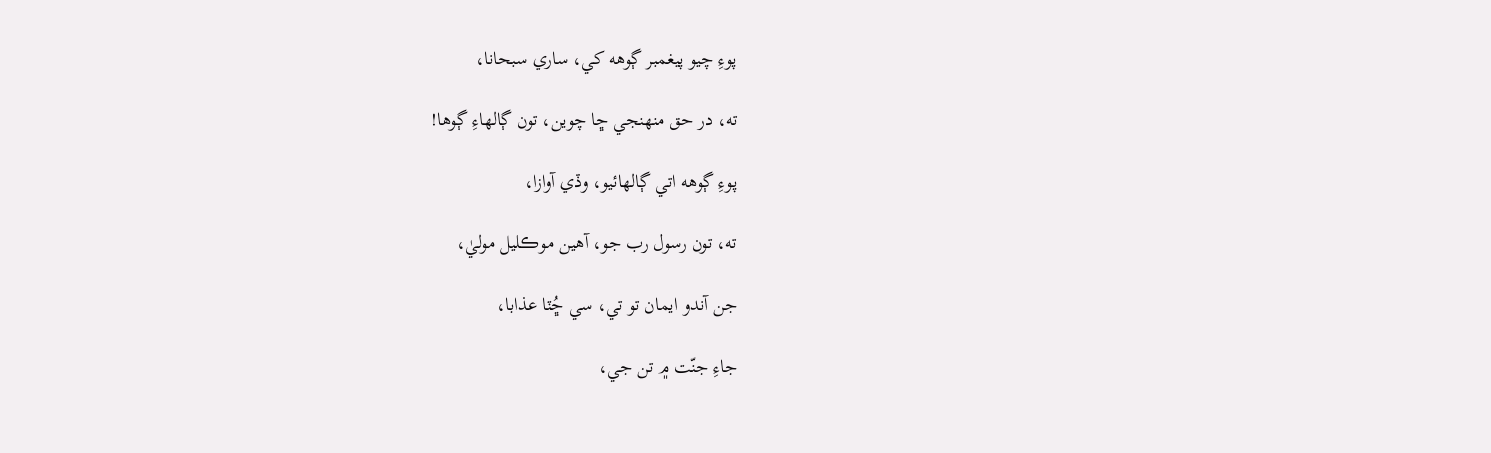پوءِ چيو پيغمبر ڳوهه کي، ساري سبحانا،

ته، در حق منهنجي ڇا چوين، تون ڳالهاءِ ڳوها!

پوءِ ڳوهه اتي ڳالهائيو، وڏي آوازا،

ته، تون رسول رب جو، آهين موڪليل موليٰ،

جن آندو ايمان تو تي، سي ڇُٽا عذابا،

جاءِ جنّت ۾ تن جي،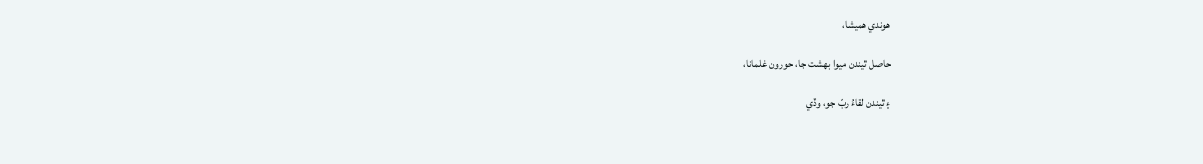هوندي هميشا،

حاصل ٿيندن ميوا بهشت جا، حورون غلمانا،

۽ ٿيندن لقاءُ ربّ جو، وڏي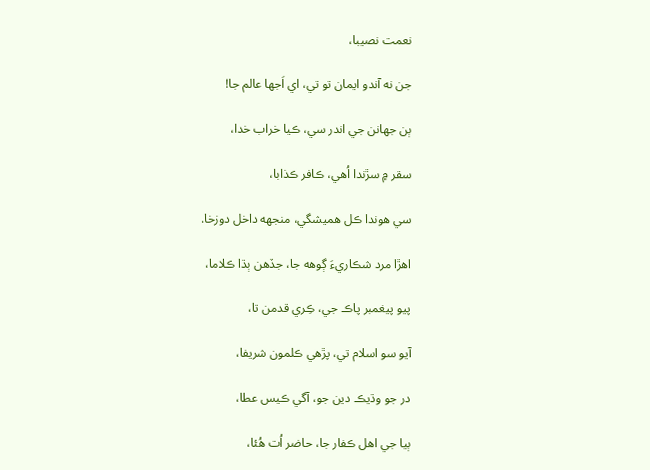نعمت نصيبا،

جن نه آندو ايمان تو تي، اي اَجها عالم جا!

ٻن جهانن جي اندر سي، ڪيا خراب خدا،

سقر ۾ سڙندا اُهي، ڪافر ڪذابا،

سي هوندا ڪل هميشگي، منجهه داخل دوزخا.

اهڙا مرد شڪاريءَ ڳوهه جا، جڏهن ٻڌا ڪلاما،

پيو پيغمبر پاڪ جي، ڪِري قدمن تا،

آيو سو اسلام تي، پڙهي ڪلمون شريفا،

در جو وڌيڪ دين جو، آگي ڪيس عطا،

ٻيا جي اهل ڪفار جا، حاضر اُت هُئا،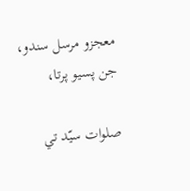معجزو مرسل سندو، جن پسيو پرتا،

صلوات سيّد تي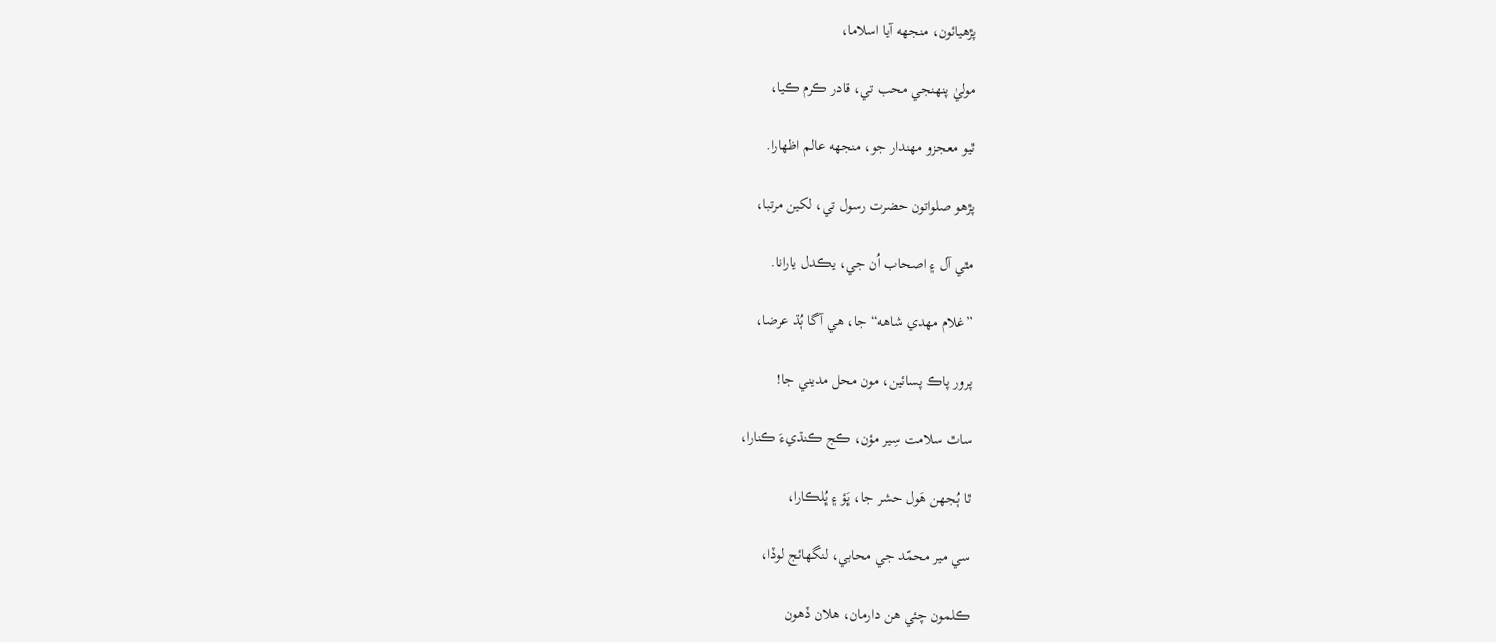پڙهيائون، منجهه آيا اسلاما،

موليٰ پنهنجي محب تي، قادر ڪرم ڪيا،

ٿيو معجزو مهندار جو، منجهه عالم اظهارا.

پڙهو صلواتون حضرت رسول تي، لکين مرتبا،

مٿي آل ۽ اصحاب اُن جي، يڪدل يارانا.

”غلام مهدي شاهه“ جا، هي آگا ٻُڌ عرضا،

پرور پاڪ پسائين، مون محل مديني جا!

ساٿ سلامت سِير مؤن، ڪج ڪنڌيءَ ڪنارا،

ٿا ٻُجهن هَول حشر جا، ڀَؤ ۽ ڀُلڪارا،

سي مير محمّد جي محابي، لنگهائج لوڏا،

ڪلمون چئي هن دارمان، هلان ڏهون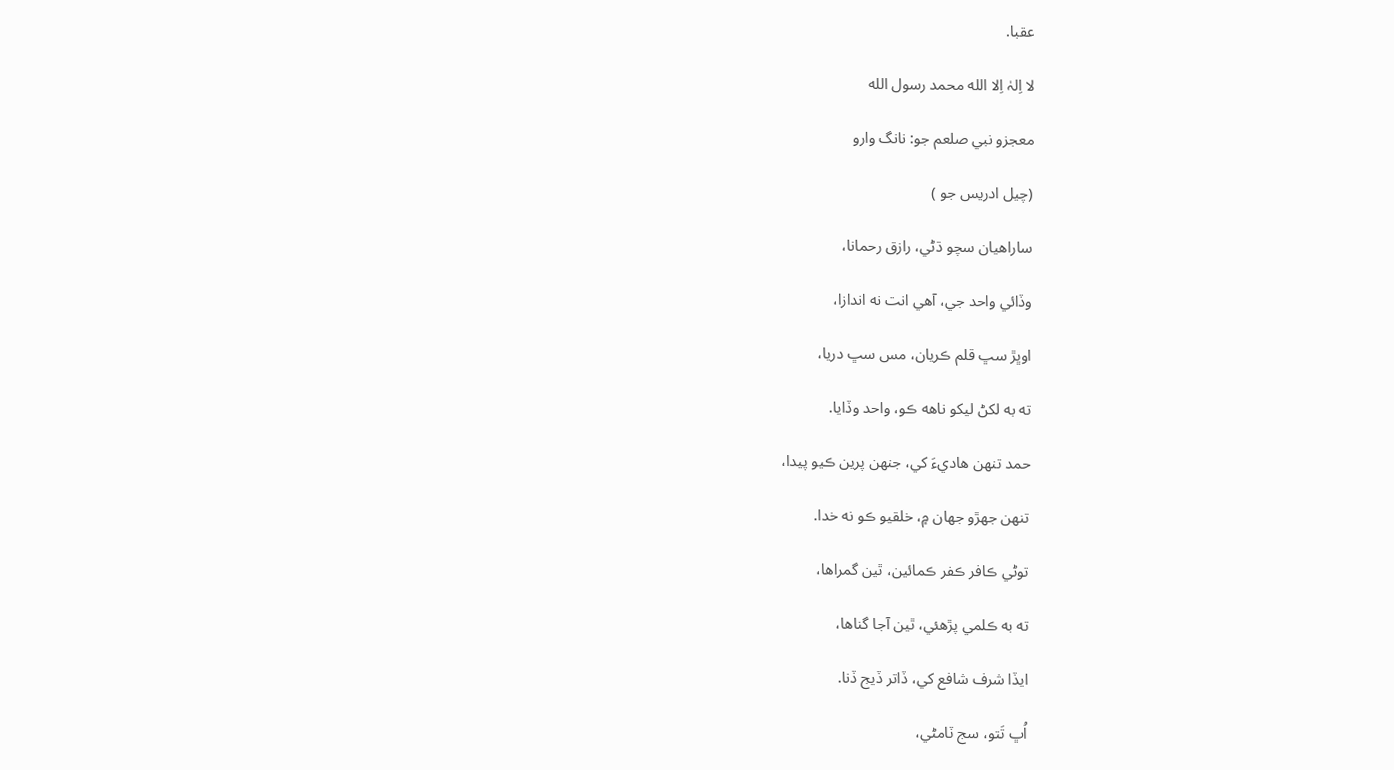عقبا.

لا اِلہٰ اِلا الله محمد رسول الله

معجزو نبي صلعم جو: نانگ وارو

(چيل ادريس جو )

ساراهيان سچو ڌڻي، رازق رحمانا،

وڏائي واحد جي، آهي انت نه اندازا،

اوڀڙ سڀ قلم ڪريان، مس سڀ دريا،

ته به لکڻ ليکو ناهه ڪو، واحد وڏايا.

حمد تنهن هاديءَ کي، جنهن پرين ڪيو پيدا،

تنهن جهڙو جهان ۾، خلقيو ڪو نه خدا.

توڻي ڪافر ڪفر ڪمائين، ٿين گمراها،

ته به ڪلمي پڙهئي، ٿين آجا گناها،

ايڏا شرف شافع کي، ڏاتر ڏيج ڏنا.

اُڀ تَتو، سج ٽامڻي،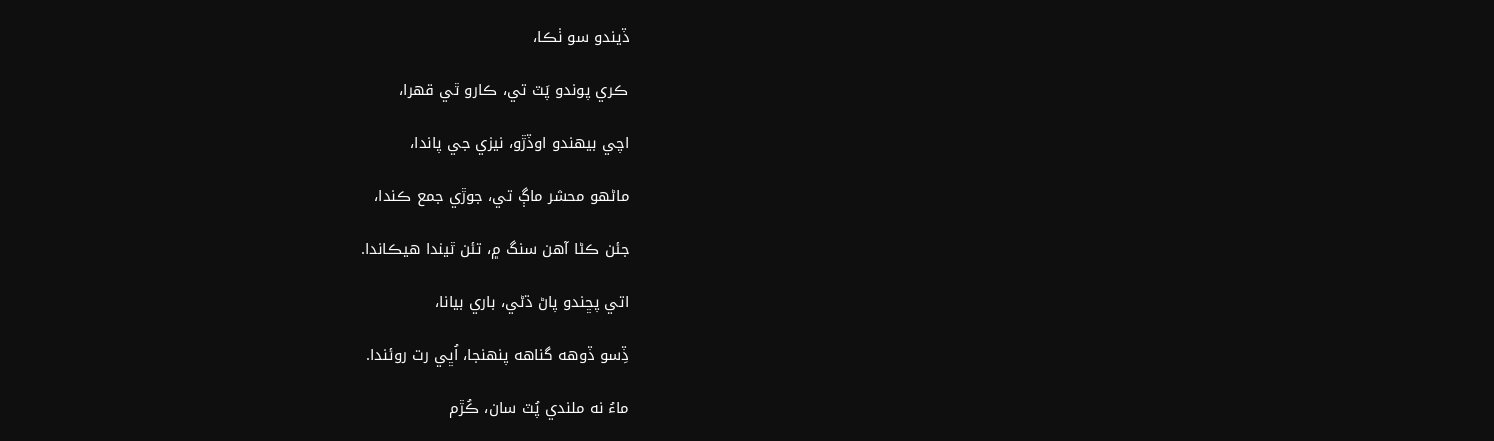ڏيندو سو ٺڪا،

ڪري پوندو پَٽ تي، ڪارو ٿي قهرا،

اچي بيهندو اوڏڙو، نيزي جي پاندا،

ماڻهو محشر ماڳ تي، جوڙي جمع ڪندا،

جئن ڪڻا آهن سنگ ۾، تئن ٿيندا هيڪاندا.

اتي پڇندو پاڻ ڌڻي، باري بيانا،

ڏِسو ڏوهه گناهه پنهنجا، اُڀي رت روئندا.

ماءُ نه ملندي پُٽ سان، ڪُڙم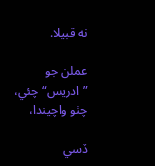نه قبيلا.

عملن جو ”ادريس“ چئي، چٺو واچيندا،

ڏسي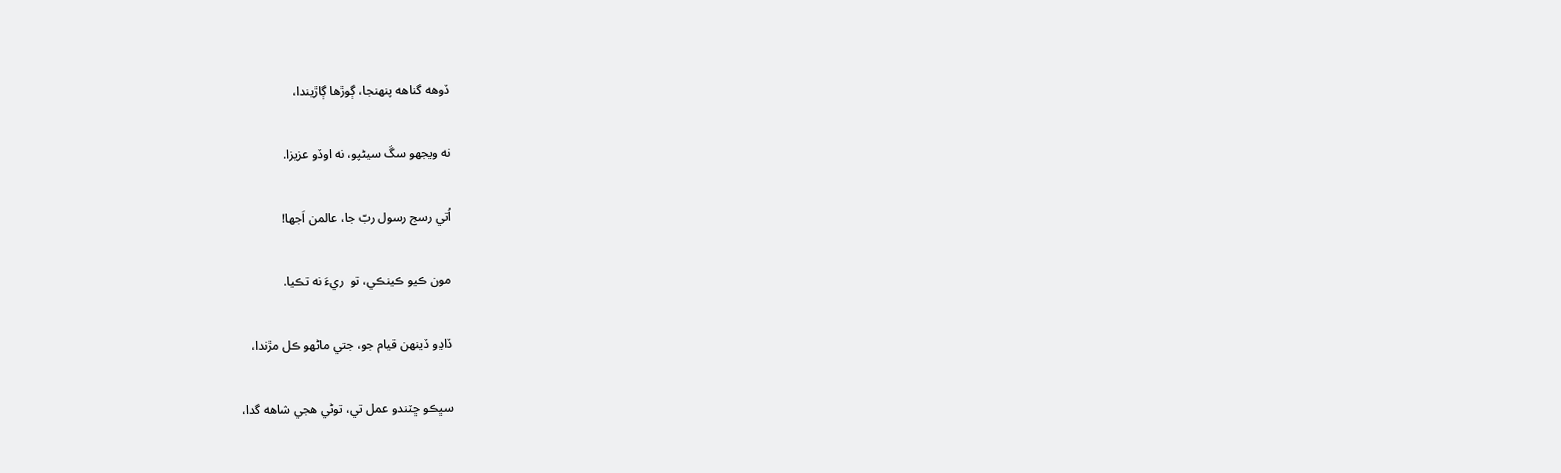ڏوهه گناهه پنهنجا، ڳوڙها ڳاڙيندا،

نه ويجهو سڱ سيڻپو، نه اوڏو عزيزا.

اُتي رسج رسول ربّ جا، عالمن اَجها!

مون ڪيو ڪينڪي، تو  ريءَ نه تڪيا.

ڏاڍو ڏينهن قيام جو، جتي ماڻهو ڪل مڙندا،

سڀڪو ڇٽندو عمل تي، توڻي هجي شاهه گدا،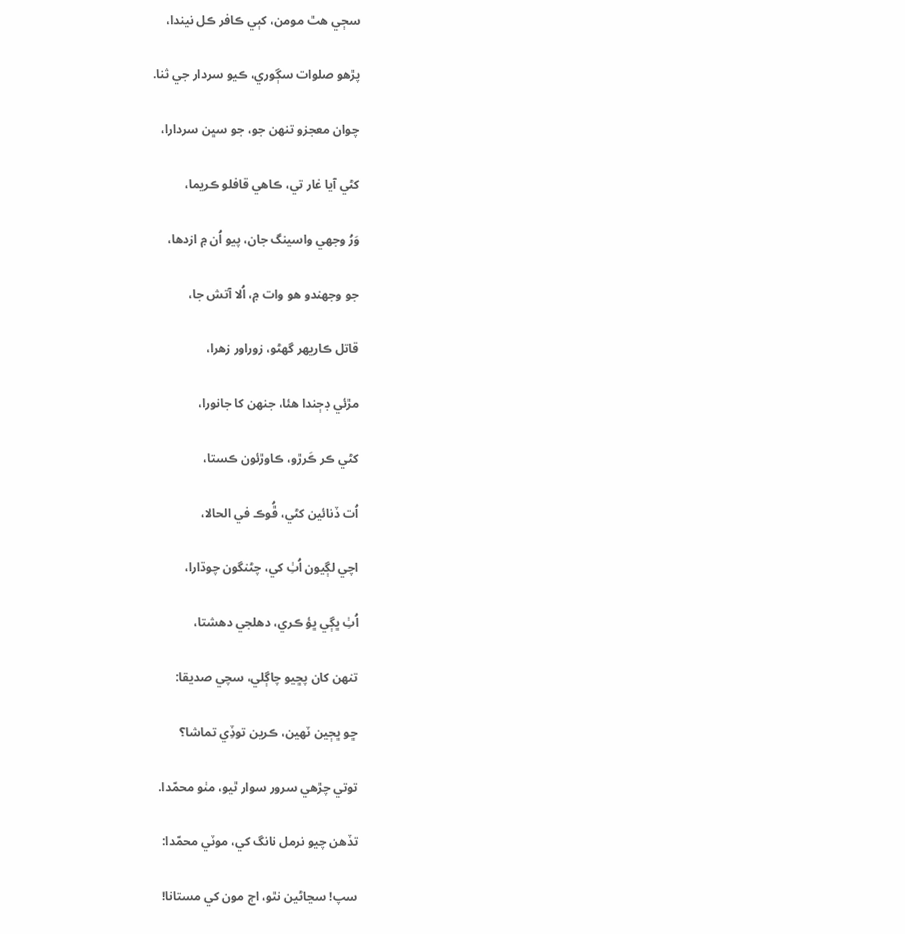سڄي هٿ مومن، کٻي ڪافر ڪل نيندا،

پڙهو صلوات سڳوري، ڪيو سردار جي ثنا.

چوان معجزو تنهن جو، جو سڀن سردارا،

کڻي آيا غار تي، ڪاهي قافلو ڪريما،

وَرُ وجهي واسينگ جان، پيو اُن ۾ ازدها،

جو وجهندو هو وات ۾، اُلا آتش جا،

قاتل ڪاريهر گهڻو، زوراور زهرا،

مڙئي ڊڄندا هئا، جنهن کا جانورا،

کڻي ڪر ڪَرڙو، ڪاوڙئون ڪستا،

اُت ڏنائين کڻي، ڦُوڪ في الحالا،

اچي لڳيون اُٺِ کي، چڻنگون چوڌارا،

اُٺِ ڀڳي ڀؤ ڪري، دهلجي دهشتا،

تنهن کان پڇيو چاڳلي، سچي صديقا:

ڇو ڀڄين ٽهين، ڪرين توڏِي تماشا؟

توتي چڙهي سرور سوار ٿيو، مٺو محمّدا.

تڏهن چيو نرمل نانگ کي، موٽي محمّدا:

سپ! سڃاڻين نٿو، اڄ مون کي مستانا!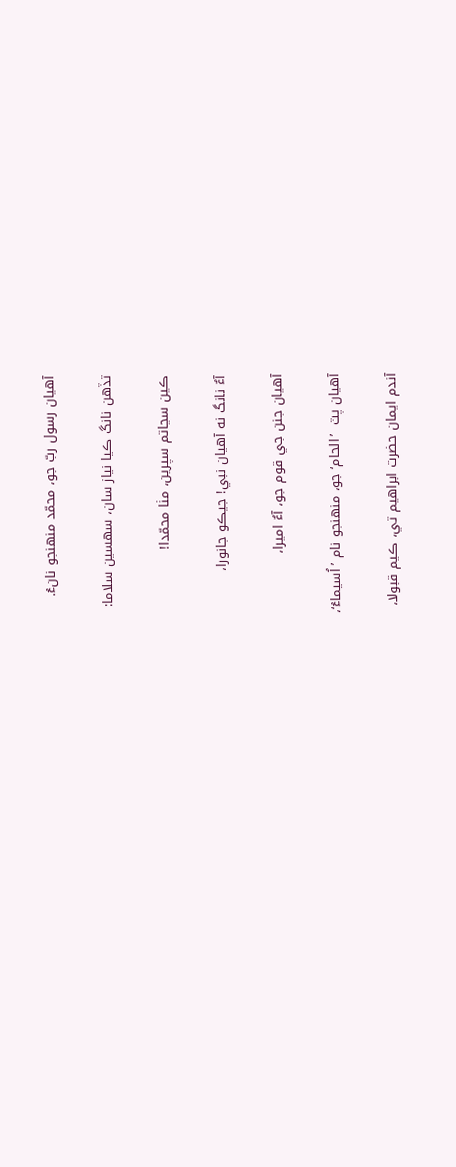آهيان رسول ربّ جو، محمّد منهنجو نانءُ.

تڏهن نانگ ڪيا نياز سان، سهسين سلاما:

ڪين سڃاتم سپرين، مٺا محمّدا!

آءٌ نانگ نه آهيان نبي! جيڪو جانورا،

آهيان جنن جي قوم جو، آءٌ اميرا،

آهيان پٽ  ’الحام‘ جو، منهنجو نام ’اُسيماءُ‘،

آندم ايمان حضرت ابراهيم تي، ڪيم قبولا،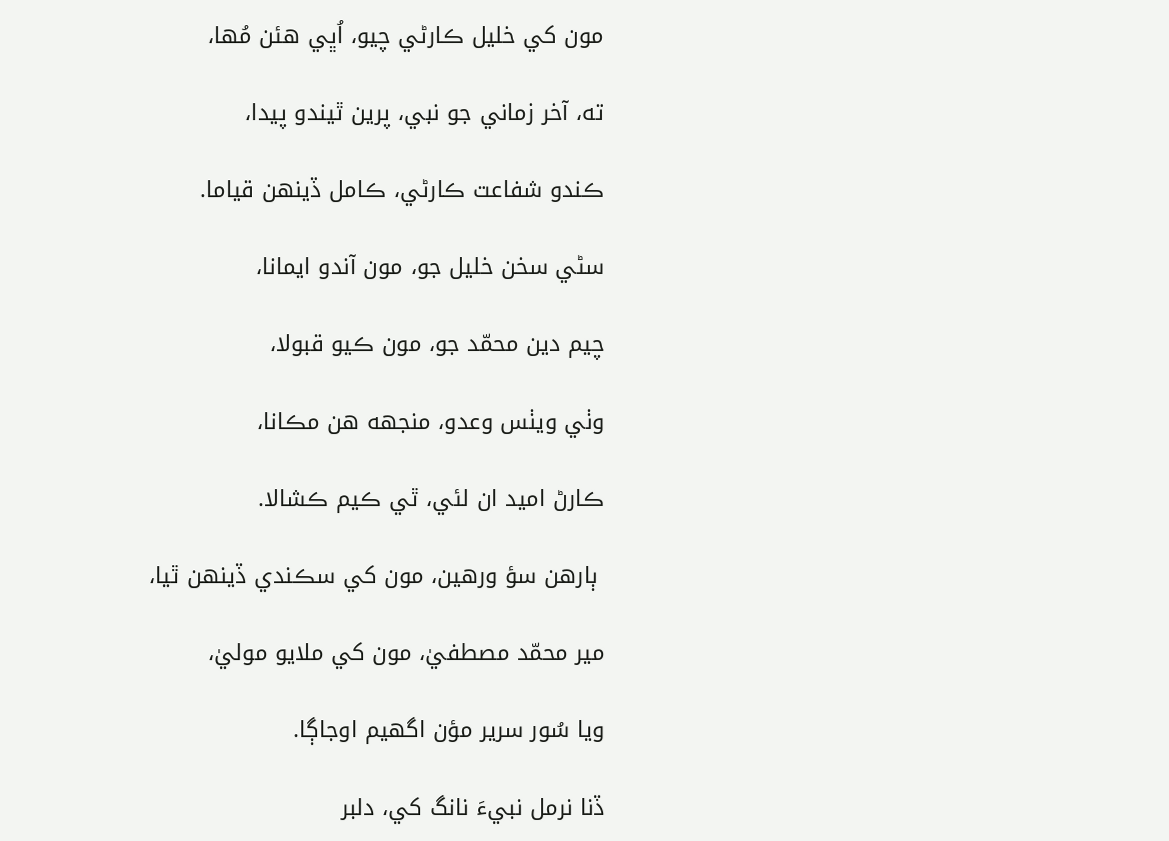مون کي خليل ڪارڻي چيو، اُڀي هئن مُها،

ته، آخر زماني جو نبي، پرين ٿيندو پيدا،

ڪندو شفاعت ڪارڻي، ڪامل ڏينهن قياما.

سڻي سخن خليل جو، مون آندو ايمانا،

چيم دين محمّد جو، مون ڪيو قبولا،

وٺي ويٺس وعدو، منجهه هن مڪانا،

ڪارڻ اميد ان لئي، ٿي ڪيم ڪشالا.

 ٻارهن سؤ ورهين، مون کي سڪندي ڏينهن ٿيا،

مير محمّد مصطفيٰ، مون کي ملايو موليٰ،

ويا سُور سرير مؤن اگهيم اوجاڳا.

ڏنا نرمل نبيءَ نانگ کي، دلبر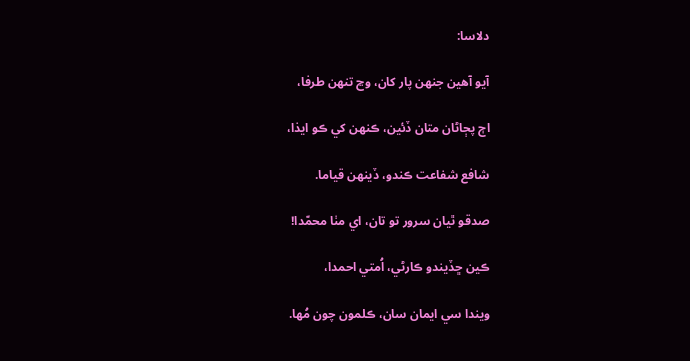دلاسا:

آيو آهين جنهن پار کان، وڃ تنهن طرفا،

اڄ پڄاڻان متان ڏئين، ڪنهن کي ڪو ايذا،

شافع شفاعت ڪندو، ڏينهن قياما.

صدقو ٿيان سرور تو تان، اي مٺا محمّدا!

ڪين ڇڏيندو ڪارڻي، اُمتي احمدا،

ويندا سي ايمان سان، ڪلمون چون مُها.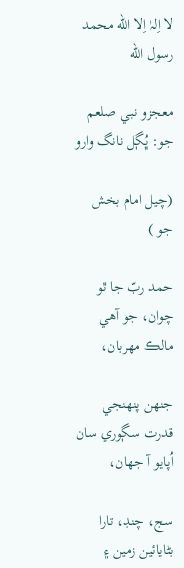لا اِلہٰ اِلا الله محمد رسول الله

معجزو نبي صلعم جو: ڀُڳل نانگ وارو

(چيل امام بخش جو )

حمد ربّ جا ٿو چوان، جو آهي مالڪ مهربان،

جنهن پنهنجي قدرت سڳوري سان اُپايو آ جهان،

سج، چنڊ، تارا بڻايائين زمين ۽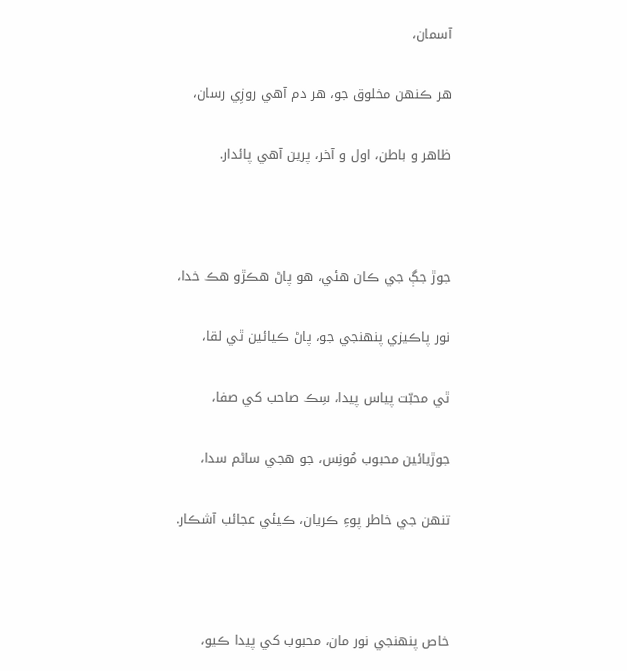آسمان،

هر ڪنهن مخلوق جو، هر دم آهي روزِي رسان،

ظاهر و باطن، اول و آخر، پرين آهي پائدار.



جوڙ جڳ جي ڪان هئي، هو پاڻ هڪڙو هڪ خدا،

نور پاڪيزي پنهنجي جو، پاڻ ڪيائين ٿي لقا،

ٿي محبّت پياس پيدا، سِڪ صاحب کي صفا،

جوڙيائين محبوب مُونِس، جو هجي ساڻم سدا،

تنهن جي خاطر پوءِ ڪريان، ڪيئي عجائب آشڪار.



خاص پنهنجي نور مان، محبوب کي پيدا ڪيو،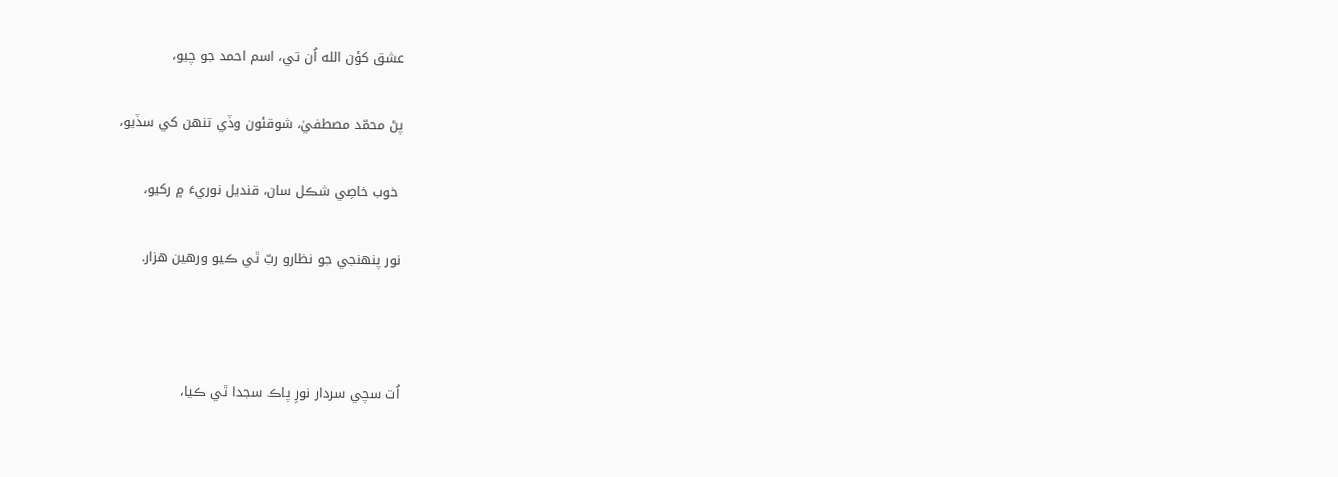عشق کؤن الله اُن تي، اسم احمد جو چيو،

پڻ محمّد مصطفيٰ، شوقئون وڏي تنهن کي سڏيو،

 خوب خاصِي شڪل سان، قنديل نوريءَ ۾ رکيو،

نور پنهنجي جو نظارو ربّ ٿي ڪيو ورهين هزار.



اُت سچي سردار نورِ پاڪ سجدا ٿي ڪيا،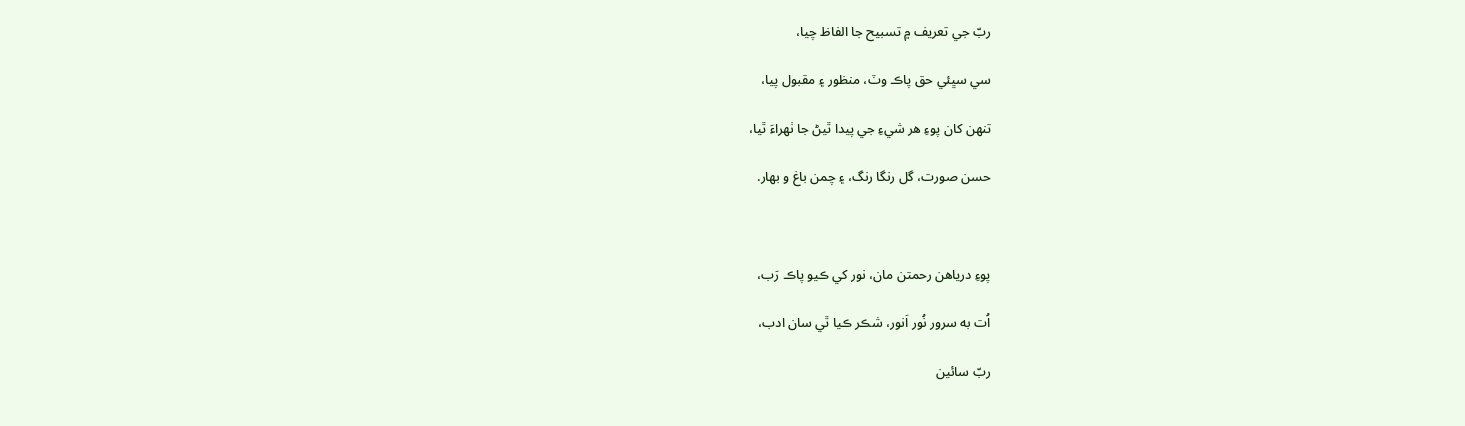ربّ جي تعريف ۾ تسبيح جا الفاظ چيا،

سي سڀئي حق پاڪ وٽ، منظور ۽ مقبول پيا،

تنهن کان پوءِ هر شيءِ جي پيدا ٿيڻ جا ٺهراءَ ٿيا،

حسن صورت، گل رنگا رنگ، ۽ چمن باغ و بهار.



پوءِ درياهن رحمتن مان، نور کي ڪيو پاڪ رَب،

اُت به سرور نُور اَنور، شڪر ڪيا ٿي سان ادب،

ربّ سائين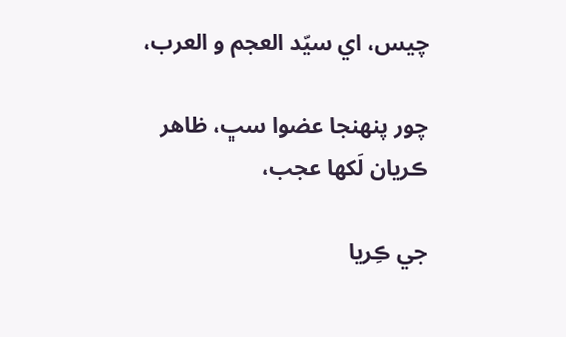چيس، اي سيّد العجم و العرب،

چور پنهنجا عضوا سڀ، ظاهر ڪريان لَکها عجب،

جي ڪِريا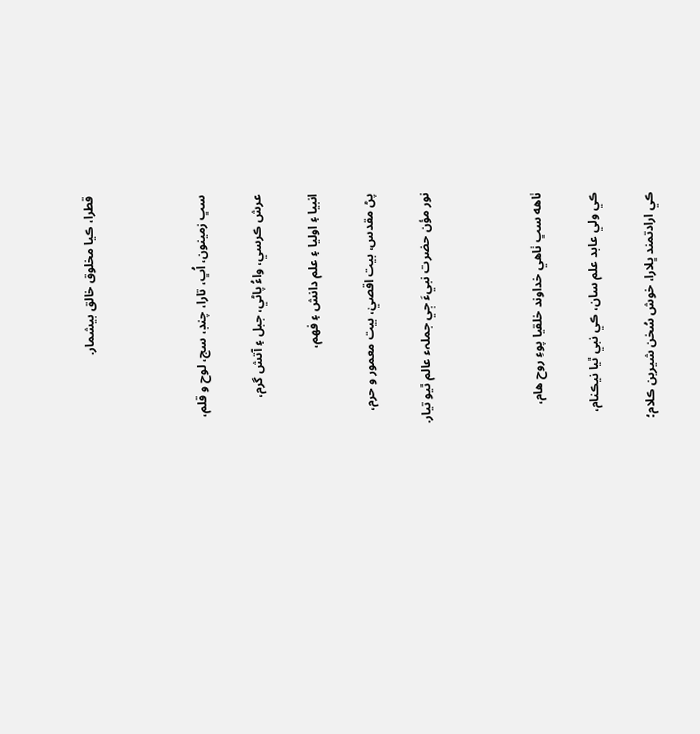قطرا، ڪيا مخلوق خالق بيشمار.



سڀ زمينون، اُڀ، تارا، چنڊ، سج، لوح و قلم،

عرش ڪرسي، واءُ پاڻي، جبل ۽ آتش گرم،

انبيا ۽ اوليا ۽ علم دانش ۽ فهم،

پڻ مقدس، بيت اقصيٰ، بيت معمور و حرم،

نور مؤن حضرت نبيءَ جٖي جملہء عالم ٿيو تيار.



ٺاهه سڀ ٺاهي خداوند خلقيا پوءِ روح هام،

ڪي ولي عابد علم سان، ڪي نبي ٿيا نيڪنام،

ڪي ارادتمند ڀلارا، خوش سُخن شيرين ڪلام؛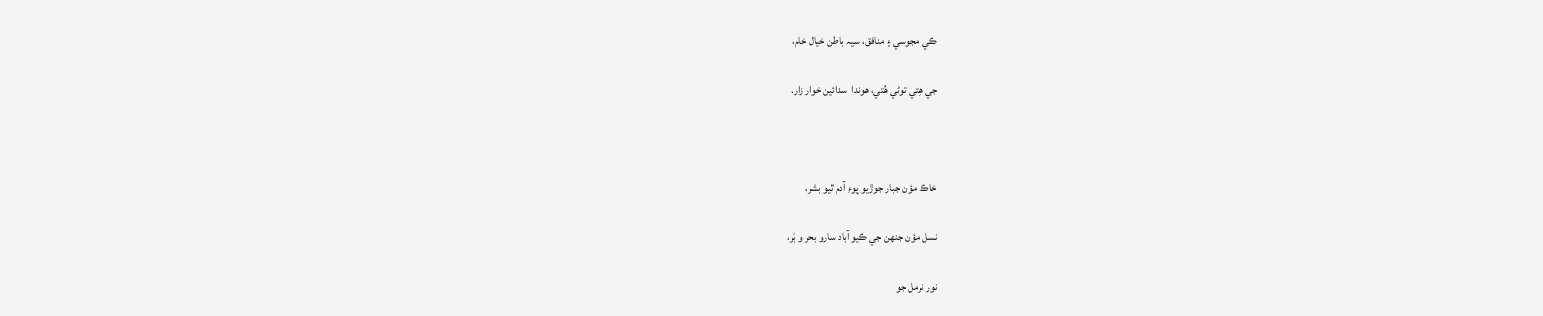ڪي مجوسي ۽ منافق، سيہ باطن خيال خام،

جي هِتي توڻي هُتي، هوندا  سدائين خوار زار.



خاڪ مؤن جبار جوڙيو پوءِ آدم ٿيو بشر،

نسل مؤن جنهن جي ڪيو آباد سارو بحر و بَر،

نور نرمل جو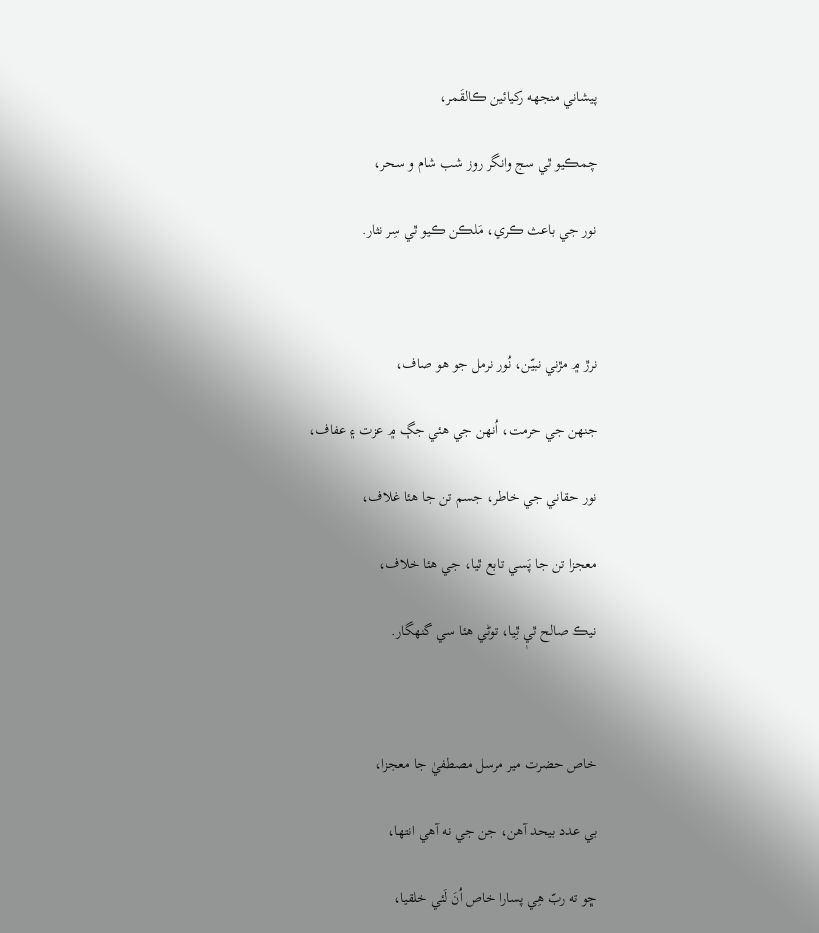پيشاني منجهه رکيائين ڪالقَمر،

چمڪيو ٿي سج وانگر روز شب شام و سحر،

نور جي باعث ڪري، مَلڪن ڪيو ٿي سِر نثار.



نرڙ ۾ مڙني نبيّن، نُور نرمل جو هو صاف،

جنهن جي حرمت، اُنهن جي هئي جڳ ۾ عزت ۽ عفاف،

نور حقاني جي خاطر، جسم تن جا هئا غلاف،

معجزا تن جا پَسي تابع ٿيا، جي هئا خلاف،

نيڪ صالح ٿيٖ ٿِيا، توڻي هئا سي گنهگار.



خاص حضرت مير مرسل مصطفيٰ جا معجزا،

بي عدد بيحد آهن، جن جي نه آهي انتها،

ڇو ته ربّ هِي پسارا خاص اُنَ لَئي خلقيا،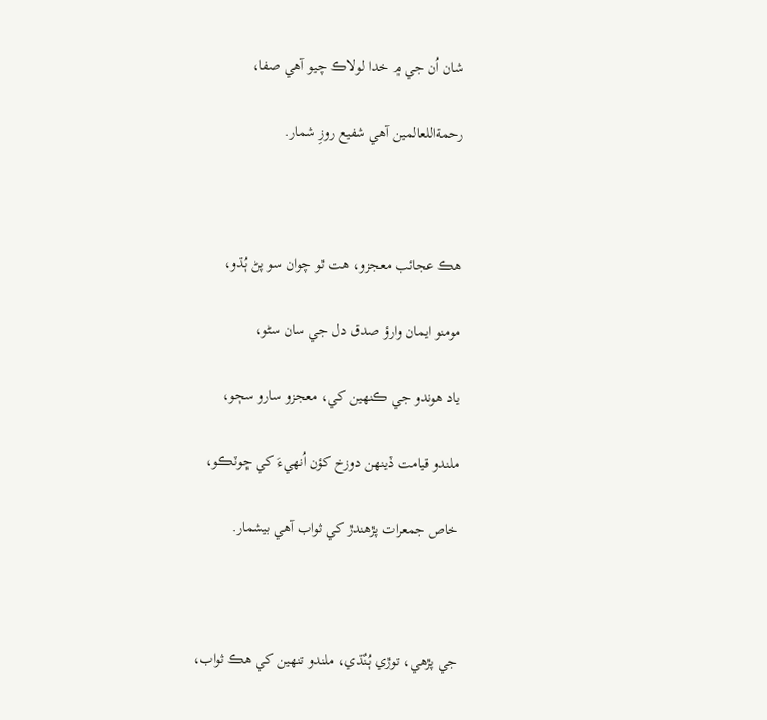شان اُن جي ۾ خدا لولاڪ چيو آهي صفا،

رحمةاللعالمين آهي شفيع روزِ شمار.



هڪ عجائب معجزو، هت ٿو چوان سو پڻ ٻُڌو،

مومنو ايمان وارؤ صدق دل جي سان سڻو،

ياد هوندو جي ڪنهين کي، معجزو سارو سڄو،

ملندو قيامت ڏينهن دوزخ کؤن اُنهيءَ کي ڇوٽڪو،

خاص جمعرات پڙهندڙ کي ثواب آهي بيشمار.



جي پڙهي، توڙي ٻُنٌڌي، ملندو تنهين کي هڪ ثواب،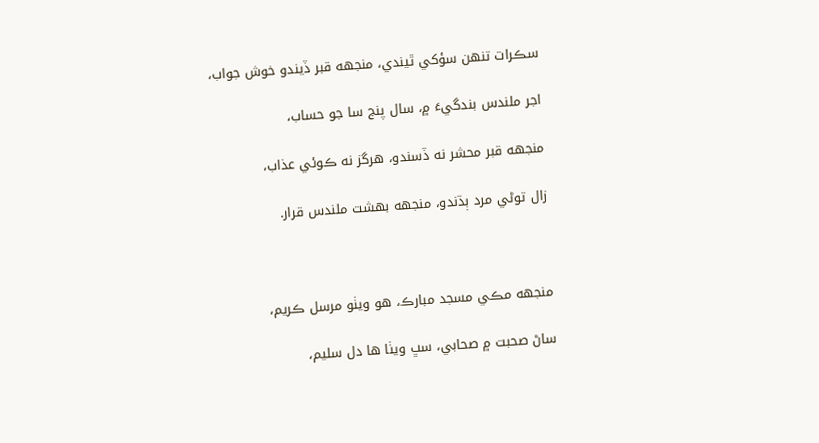سڪرات تنهن سؤکي ٿيندي، منجهه قبر ڏيندو خوش جواب،

اجر ملندس بندگيءَ ۾، سال پنج سا جو حساب،

منجهه قبر محشر نه ڏسندو، هرگز نه ڪوئي عذاب،

زال توڻي مرد ٻڌندو، منجهه بهشت ملندس قرار.



منجهه مڪي مسجد مبارڪ، هو ويٺو مرسل ڪريم،

ساڻ صحبت ۾ صحابي، سڀ ويٺا ها دل سليم،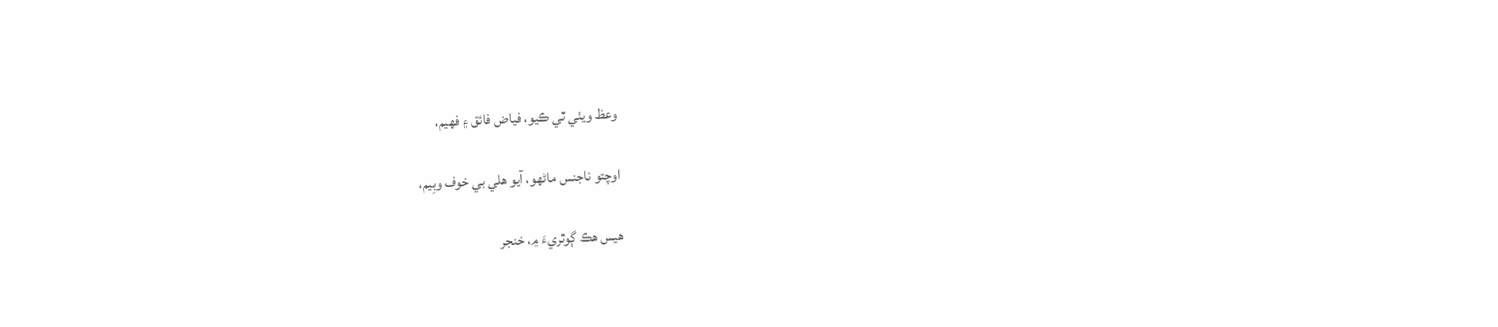وعظ ويٺي ٿي ڪيو، فياض فائق ۽ فهيم،

اوچتو ناجنس ماڻهو، آيو هلي بي خوف وبِيم،

هيس هڪ ڳوٿريءَ ۾، خنجر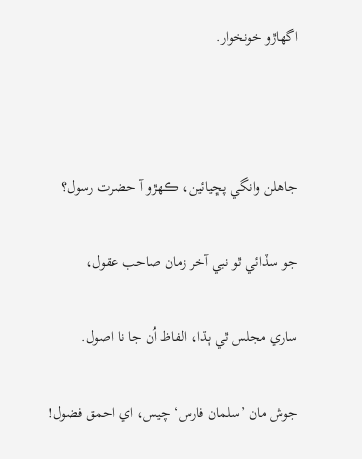اگهاڙو خونخوار.



جاهلن وانگي پڇيائين، ڪهڙو آ حضرت رسول؟

جو سڏائي ٿو نبي آخر زمان صاحب عقول،

ساري مجلس ٿي ٻڌا، الفاظ اُن جا نا اصول.

جوش مان ’سلمان فارس‘ چيس، اي احمق فضول!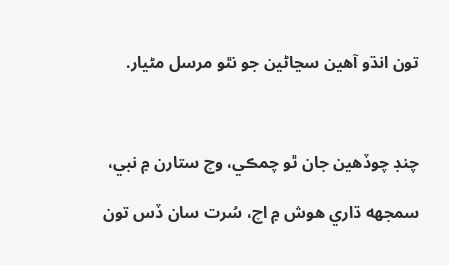تون انڌو آهين سڃاڻين جو نٿو مرسل مڻيار.



چنڊ چوڏهين جان ٿو چمڪي، وچ ستارن ۾ نبي،

سمجهه ڌاري هوش ۾ اچ، سُرت سان ڏس تون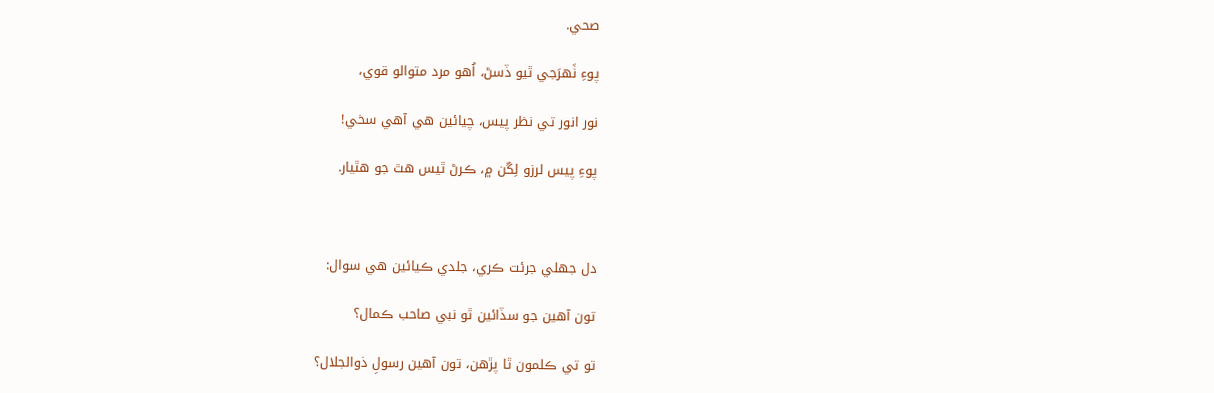صحي.

پوءِ ٺَهرَجي ٿيو ڏسڻ، اُهو مرد متوالو قوي،

نور انور تي نظر پيس، چيائين هي آهي سخي!

پوءِ پيس لرزو لِڱن ۾، ڪرڻ ٿيس هٿ جو هٿيار.



دل جهلي جرئت ڪري، جلدي ڪيائين هي سوال:

تون آهين جو سڏائين ٿو نبي صاحب ڪمال؟

تو تي ڪلمون ٿا پڙهن، تون آهين رسولِ ذوالجلال؟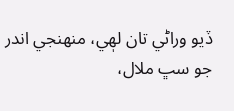ڏيو وراڻي تان لهٖي، منهنجي اندر جو سڀ ملال،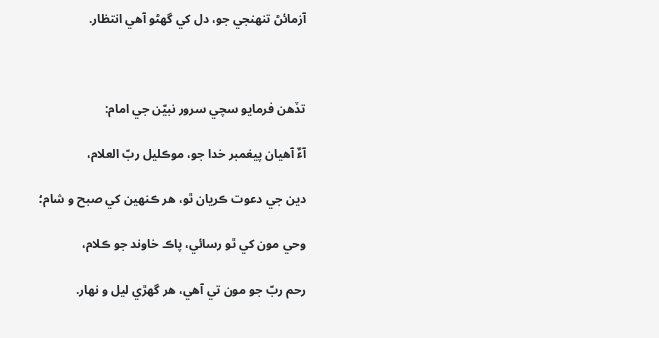آزمائڻ تنهنجي جو، دل کي گهڻو آهي انتظار.



تڏهن فرمايو سچي سرور نبيّن جي امام:

آءٌ آهيان پيغمبر خدا جو، موڪليل ربّ العلام،

دين جي دعوت ڪريان ٿو، هر ڪنهين کي صبح و شام؛

وحي مون کي ٿو رسائي، پاڪ خاوند جو ڪلام،

رحم ربّ جو مون تي آهي، هر گهڙي ليل و نهار.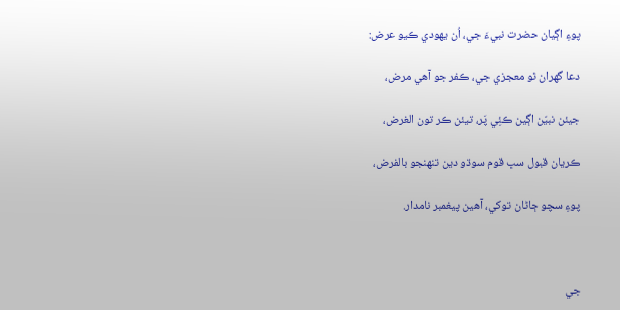پوءِ اڳيان حضرت نبيءَ جي، اُن يهودي ڪيو عرض:

دعا گهران ٿو معجزي جي، ڪفر جو آهي مرض،

جيئن نبيّن اڳين ڪئِي پَر، تيئن ڪر تون الغرض،

ڪريان قبول سڀ قوم سوڌو دين تنهنجو بالفرض،

پوءِ سچو ڄاڻان توکي، آهين پيغمبر نامدار.



جي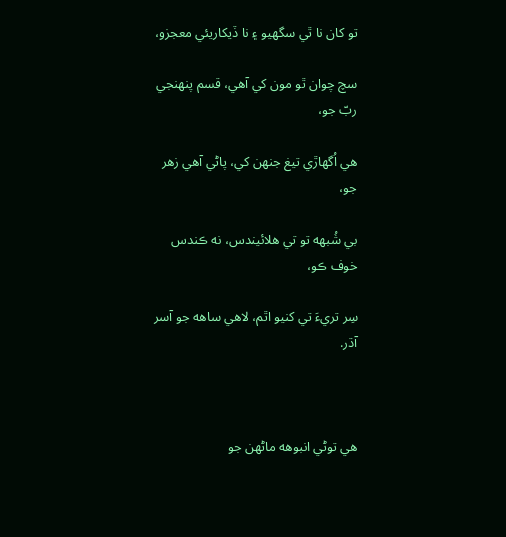تو کان نا ٿي سگهيو ۽ نا ڏيکاريئي معجزو،

سچ چوان ٿو مون کي آهي، قسم پنهنجي ربّ جو،

هي اُگهاڙي تيغ جنهن کي، پاڻي آهي زهر جو،

بي شُبهه تو تي هلائيندس، نه ڪندس خوف ڪو،

سِر تريءَ تي کنيو اٿم، لاهي ساهه جو آسر آڌر.



هي توڻي انبوهه ماڻهن جو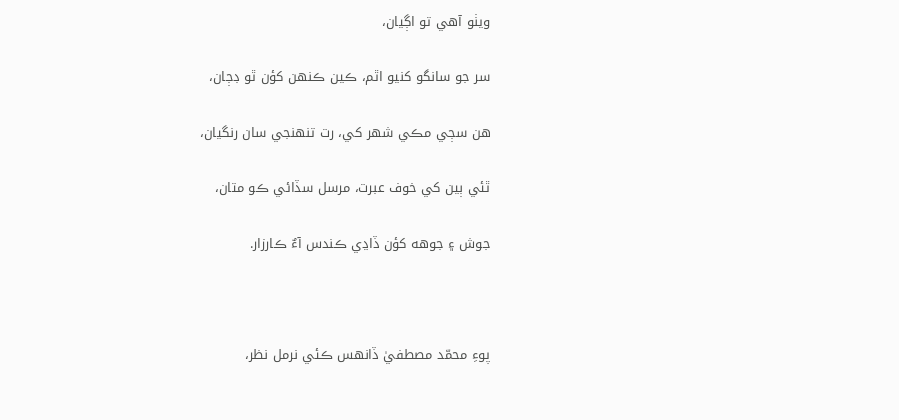ويٺو آهي تو اڳيان،

سر جو سانگو کنيو اٿم، ڪين ڪنهن کؤن ٿو ڊڄان،

هن سڄي مڪي شهر کي، رت تنهنجي سان رنگيان،

ٿئي ٻين کي خوف عبرت، مرسل سڏائي ڪو متان،

جوش ۽ جوهه کؤن ڏاڍي ڪندس آءٌ ڪارزار.



پوءِ محمّد مصطفيٰ ڏانهس ڪئي نرمل نظر،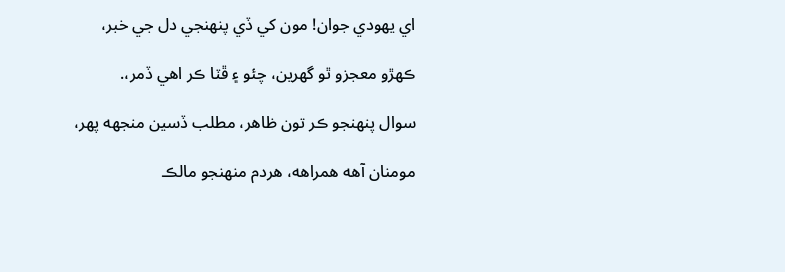اي يهودي جوان! مون کي ڏي پنهنجي دل جي خبر،

ڪهڙو معجزو ٿو گهرين، چئو ۽ ڦٽا ڪر اهي ڏمر،.

سوال پنهنجو ڪر تون ظاهر، مطلب ڏسين منجهه پهر،

مومنان آهه همراهه، هردم منهنجو مالڪ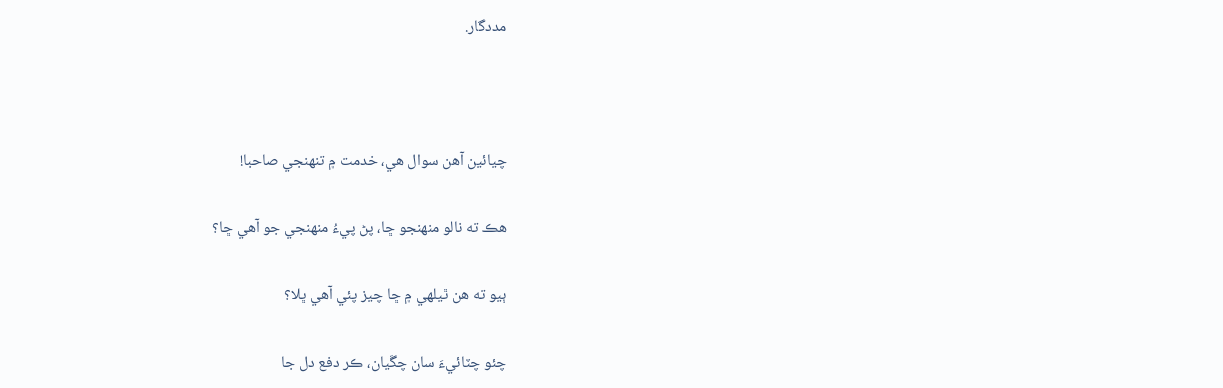مددگار.



چيائين آهن سوال هي، خدمت ۾ تنهنجي صاحبا!

هڪ ته نالو منهنجو ڇا، پڻ پيءُ منهنجي جو آهي ڇا؟

ٻيو ته هن ٿيلهي ۾ ڇا چيز پئي آهي ڀلا؟

چئو چٽائيءَ سان چڱيان، ڪر دفع دل جا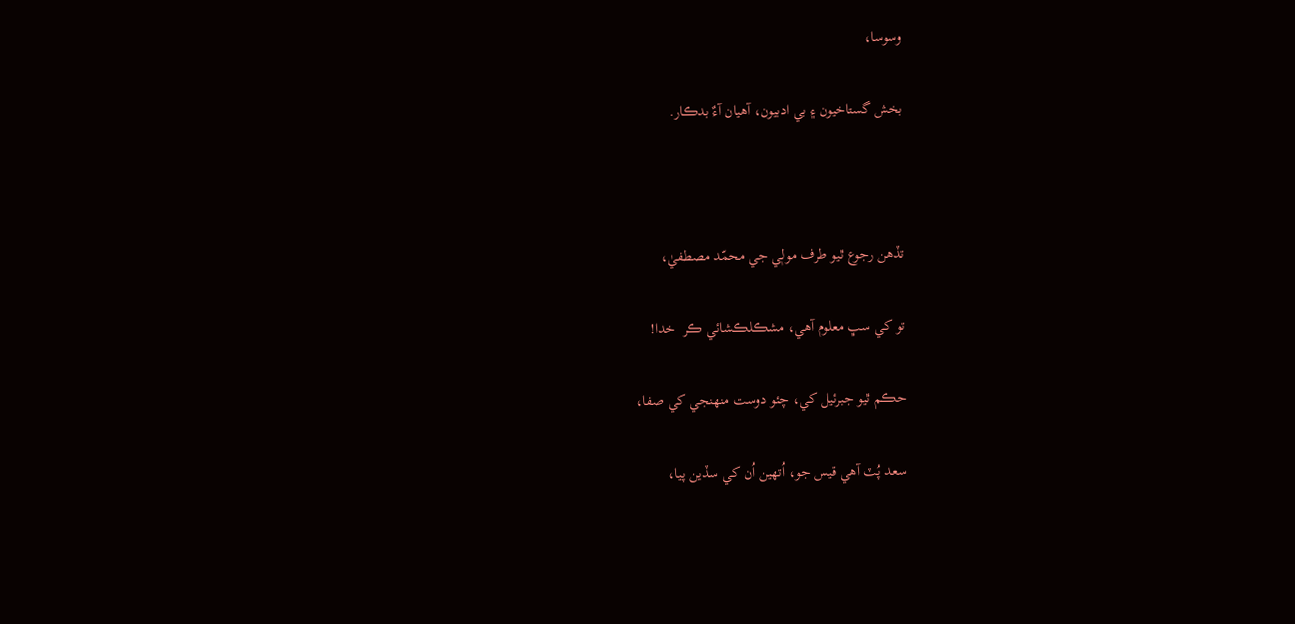وسوسا،

بخش گستاخيون ۽ بي ادبيون، آهيان آءٌ بدڪار.



تڏهن رجوع ٿيو طرف مولٖي جي محمّد مصطفيٰ،

تو کي سڀ معلوم آهي، مشڪلڪشائي ڪر  خدا!

حڪم ٿيو جبرئيل کي، چئو دوست منهنجي کي صفا،

سعد پُٽ آهي قيس جو، اُتهين اُن کي سڏين پيا،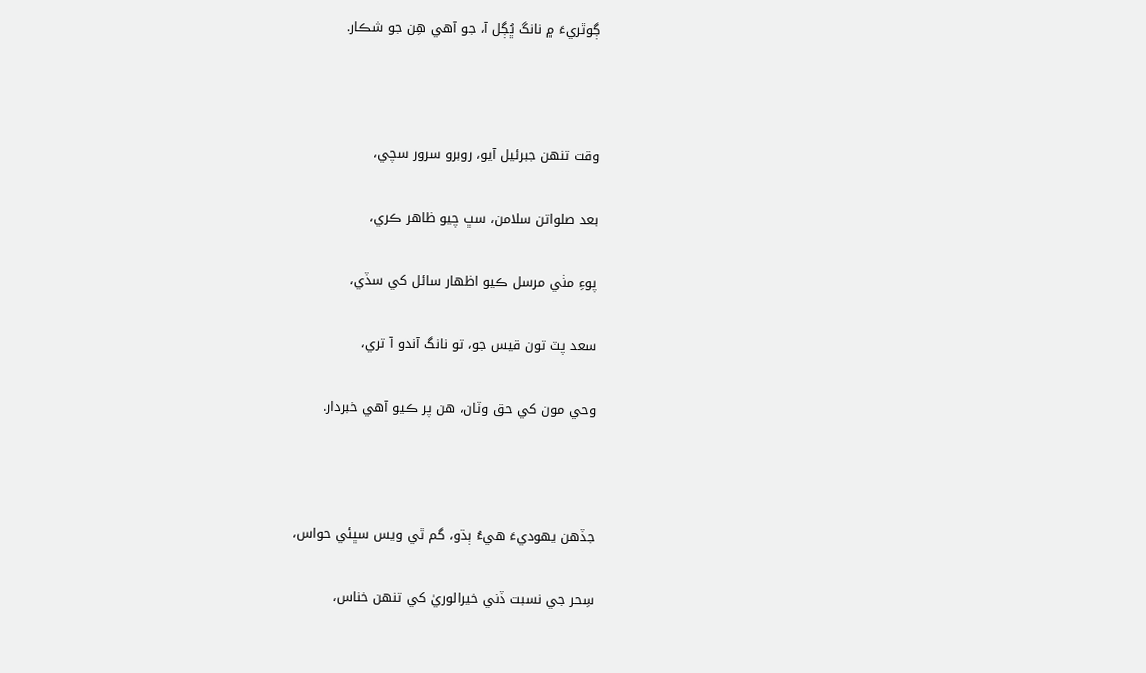ڳوٿريءَ ۾ نانگ ڀُڳل آ، جو آهي هِن جو شڪار.



وقت تنهن جبرئيل آيو، روبرو سرور سچي،

بعد صلواتن سلامن، سڀ چيو ظاهر ڪري،

پوءِ مٺي مرسل ڪيو اظهار سائل کي سڏي،

سعد پٽ تون قيس جو، تو نانگ آندو آ تري،

وحي مون کي حق وٽان، هن پر ڪيو آهي خبردار.



جڏهن يهوديءَ هيءُ ٻڌو، گم ٿي ويس سڀئي حواس،

سِحر جي نسبت ڏني خيرالوريٰ کي تنهن خناس،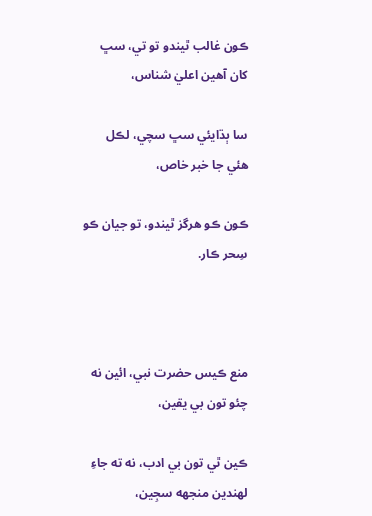ڪون غالب ٿيندو تو تي، سڀ کان آهين اعليٰ شناس،

سا ٻڌايئي سڀ سچي، لڪل هئي جا خبر خاص،

ڪون ڪو هرگز ٿيندو، تو جيان ڪو سِحر ڪار.



منع ڪيس حضرت نبي، ائين نه چئو تون بي يقين،

ڪين ٿي تون بي ادب، نه ته جاءِ لهندين منجهه سجِين،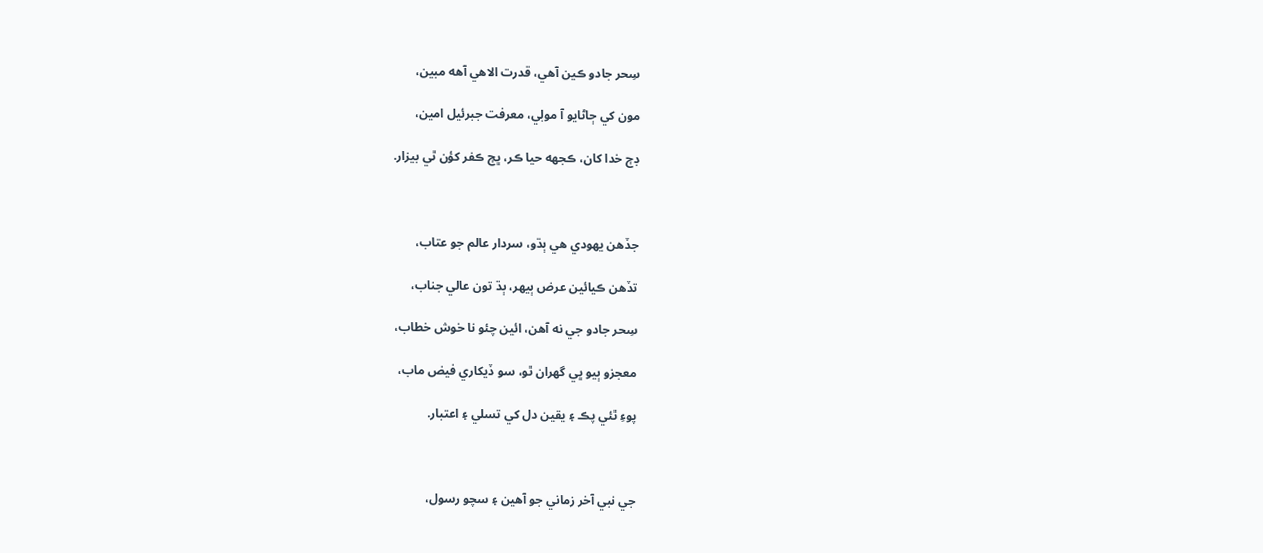سِحر جادو ڪين آهي، قدرت الاهي آهه مبين،

مون کي ڄاڻايو آ مولٖي، معرفت جبرئيل امين،

ڊڄ خدا کان، ڪجهه حيا ڪر، ڀڄ ڪفر کؤن ٿي بيزار.



جڏهن يهودي هي ٻڌو، سردار عالم جو عتاب،

تڏهن ڪيائين عرض ٻيهر، ٻڌ تون عالي جناب،

سِحر جادو جي نه آهن، ائين چئو نا خوش خطاب،

معجزو ٻيو ڀي گهران ٿو، سو ڏيکاري فيض ماب،

پوءِ ٿئي پڪ ۽ يقين دل کي تسلي ۽ اعتبار.



جي نبي آخر زماني جو آهين ۽ سچو رسول،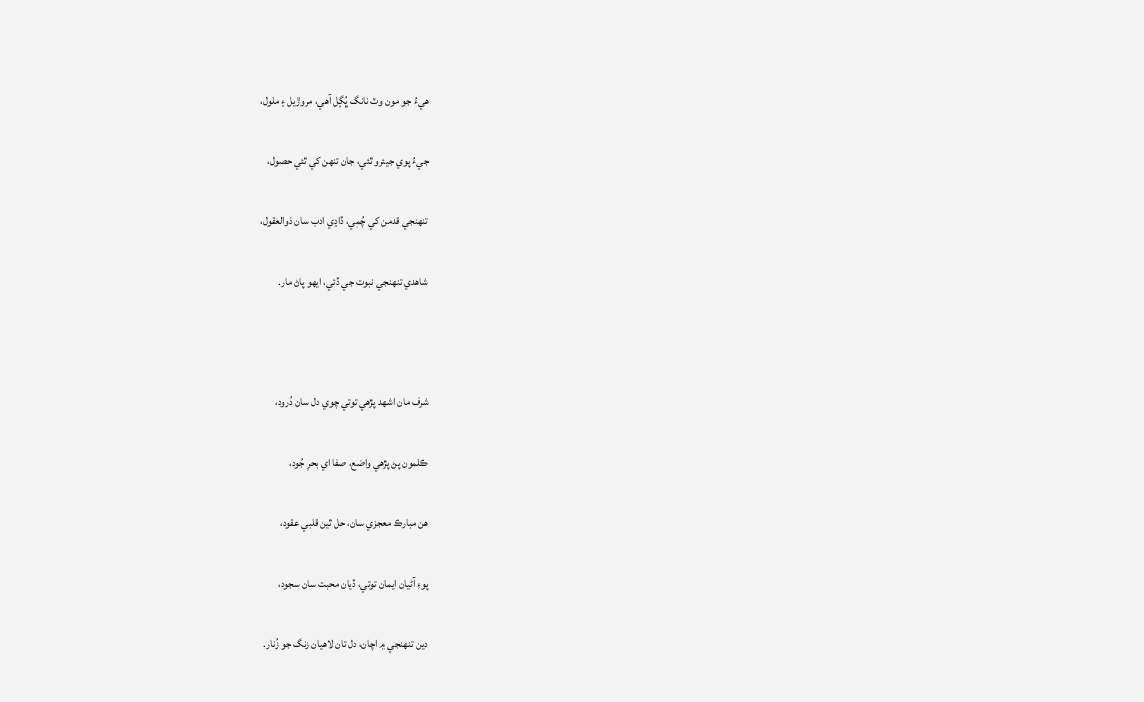هيءُ جو مون وٽ نانگ ڀُڳل آهي، مروڙيل ۽ ملول،

جيءُ پوي جيئرو ٿئي، جان تنهن کي ٿئي حصول،

تنهنجي قدمن کي چُمٖي، ڏاڍي ادب سان ذوالعقول،

شاهدي تنهنجي نبوت جي ڏئي، ايهو پاڻ مار.



شرف مان اشهد پڙهي توتي چوي دل سان دُرود،

ڪلمون پڻ پڙهي واضع، صفا اي بحرِ جُود،

هن مبارڪ معجزي سان، حل ٿين قلبي عقود،

پوءِ آڻيان ايمان توتي، ڏيان محبت سان سجود،

دين تنهنجي ۾ اچان، دل تان لاهيان زنگ جو زُنار.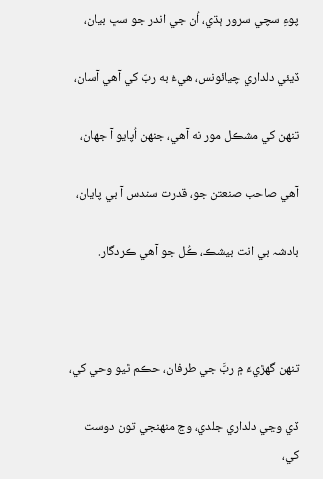پوءِ سچي سرور ٻڌي، اُن جي اندر جو سڀ بيان،

ڏيئي دلداري چيائونس، هيءُ به ربّ کي آهي آسان،

تنهن کي مشڪل مور نه آهي، جنهن اُپايو آ جهان،

آهي صاحب صنعتن جو، قدرت سندس آ بي پايان،

بادشہ بي انت بيشڪ، ڪُل جو آهي ڪردگار.



تنهن گهڙيءَ ۾ ربَّ جي طرفان، حڪم ٿيو وحي کي،

ڏي وڃي دلداري جلدي، وڃ منهنجي تون دوست کي،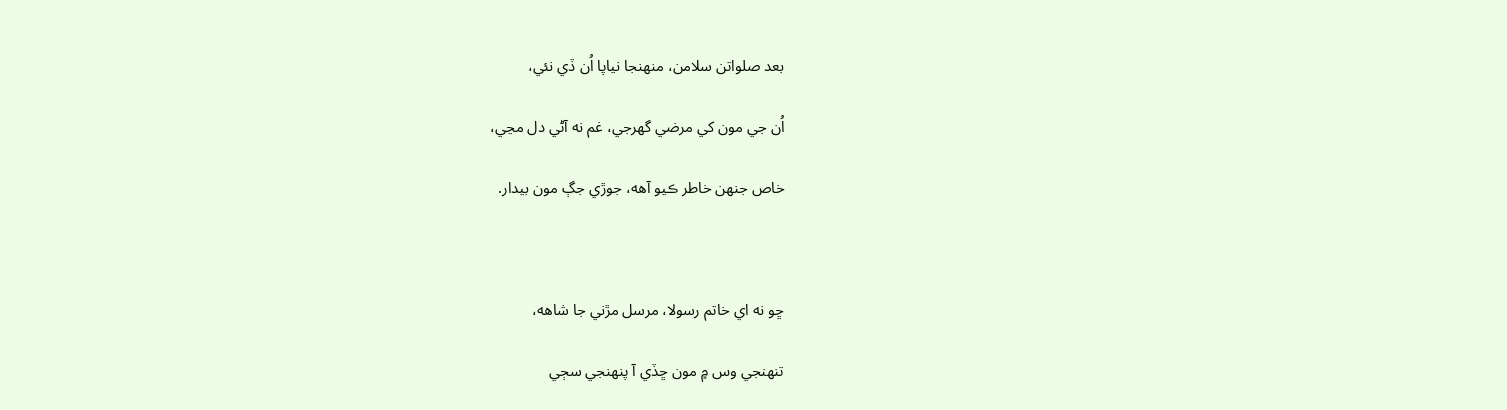بعد صلواتن سلامن، منهنجا نياپا اُن ڏي نئي،

اُن جي مون کي مرضي گهرجي، غم نه آڻي دل مڃي،

خاص جنهن خاطر ڪيو آهه، جوڙي جڳ مون بيدار.



ڇو نه اي خاتم رسولا، مرسل مڙني جا شاهه،

تنهنجي وس ۾ مون ڇڏي آ پنهنجي سڄي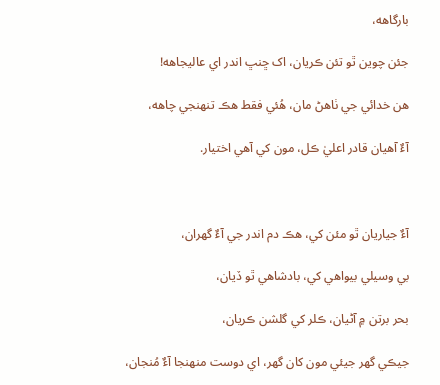بارگاهه،

جئن چوين ٿو تئن ڪريان، اک ڇنڀ اندر اي عاليجاهه!

هن خدائي جي ٺاهڻ مان، هُئي فقط هڪ تنهنجي چاهه،

آءٌ آهيان قادر اعليٰ ڪل، مون کي آهي اختيار.



آءٌ جياريان ٿو مئن کي، هڪ دم اندر جي آءٌ گهران،

بي وسيلي بيواهي کي، بادشاهي ٿو ڏيان،

بحر برتن ۾ آڻيان، ڪلر کي گلشن ڪريان،

جيڪي گهر جيئي مون کان گهر، اي دوست منهنجا آءٌ مُنجان،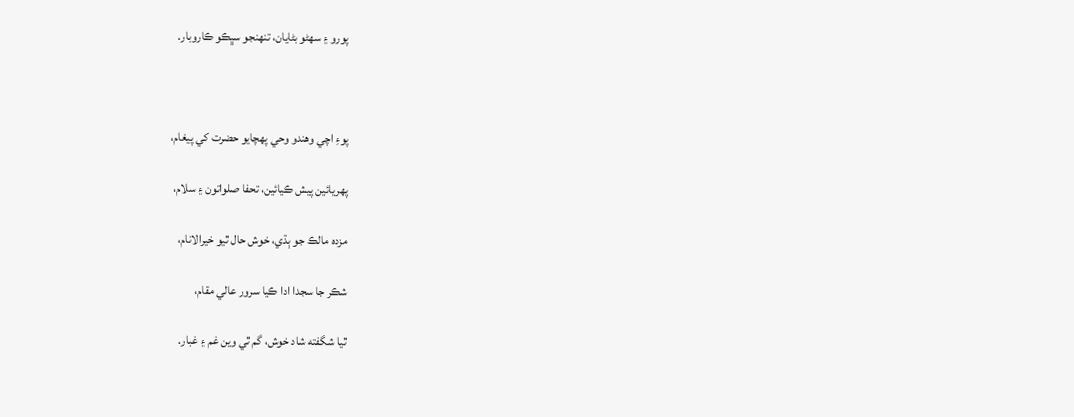پورو ۽ سهڻو بڻايان، تنهنجو سڀڪو ڪاروبار.



پوءِ اچي وهندو وحي پهچايو حضرت کي پيغام،

پهريائين پيش ڪيائين، تحفا صلواتون ۽ سلام،

مزده مالڪ جو ٻڌي، خوش حال ٿيو خيرالانام،

شڪر جا سجدا ادا ڪيا سرور عالي مقام،

ٿيا شگفته شاد خوش، گم ٿي وين غم ۽ غبار.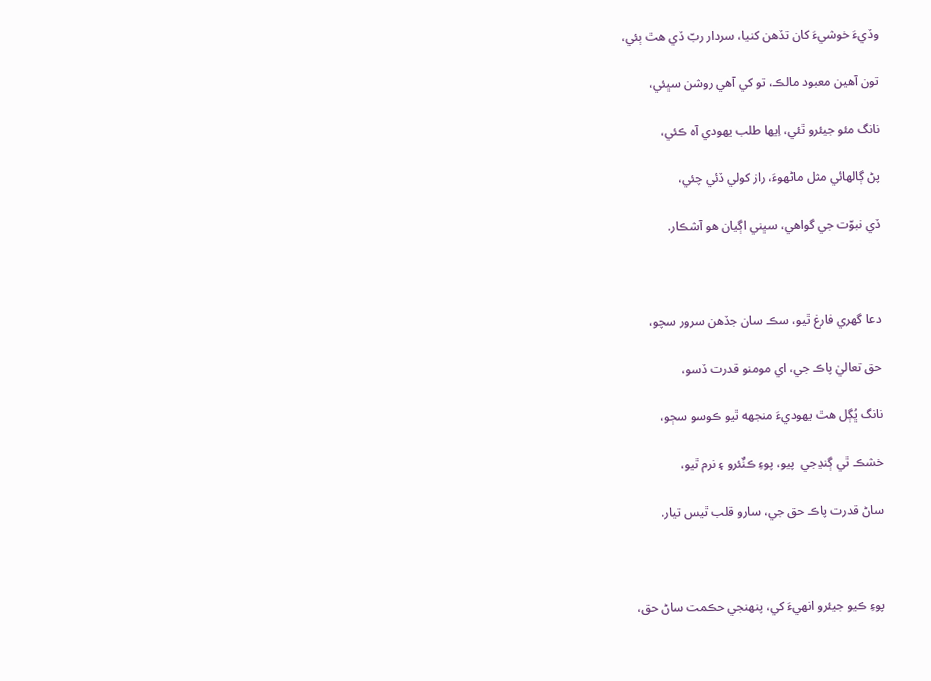وڏيءَ خوشيءَ کان تڏهن کنيا، سردار ربّ ڏي هٿ ٻئي،

تون آهين معبود مالڪ، تو کي آهي روشن سڀئي،

نانگ مئو جيئرو ٿئي، اِيها طلب يهودي آه ڪئي،

پڻ ڳالهائي مثل ماڻهوءَ، راز کولي ڏئي چئي،

ڏي نبوّت جي گواهي، سڀني اڳيان هو آشڪار.



دعا گهري فارغ ٿيو، سڪ سان جڏهن سرور سچو،

حق تعاليٰ پاڪ جي، اي مومنو قدرت ڏسو،

نانگ ڀُڳل هٿ يهوديءَ منجهه ٿيو ڪوسو سڄو،

خشڪ ٿي ڳنڍجي  پيو، پوءِ ڪنٌئرو ۽ نرم ٿيو،

ساڻ قدرت پاڪ حق جي، سارو قلب ٿيس تيار.



پوءِ ڪيو جيئرو انهيءَ کي، پنهنجي حڪمت ساڻ حق،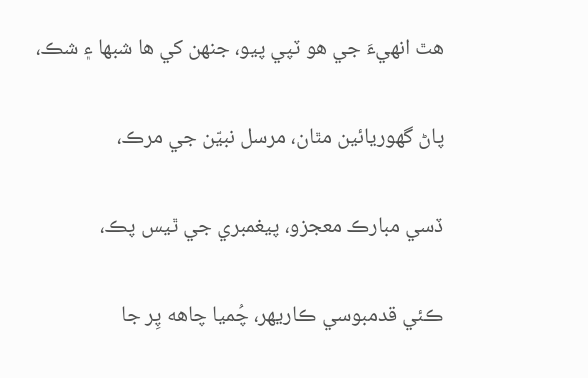هٿ انهيءَ جي هو ٽپي پيو، جنهن کي ها شبها ۽ شڪ،

پاڻ گهوريائين مٿان، مرسل نبيّن جي مرڪ،

ڏسي مبارڪ معجزو، پيغمبري جي ٿيس پڪ،

ڪئي قدمبوسي ڪاريهر، چُميا چاهه پِر جا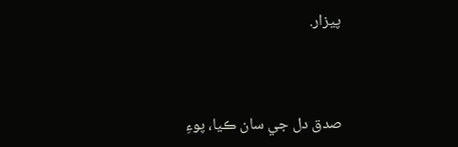پيزار.



صدق دل جي سان ڪيا، پوءِ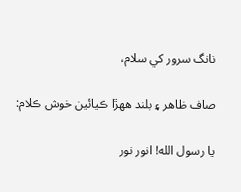نانگ سرور کي سلام،

صاف ظاهر ۽ بلند ههڙا ڪيائين خوش ڪلام:

يا رسول الله! انور نور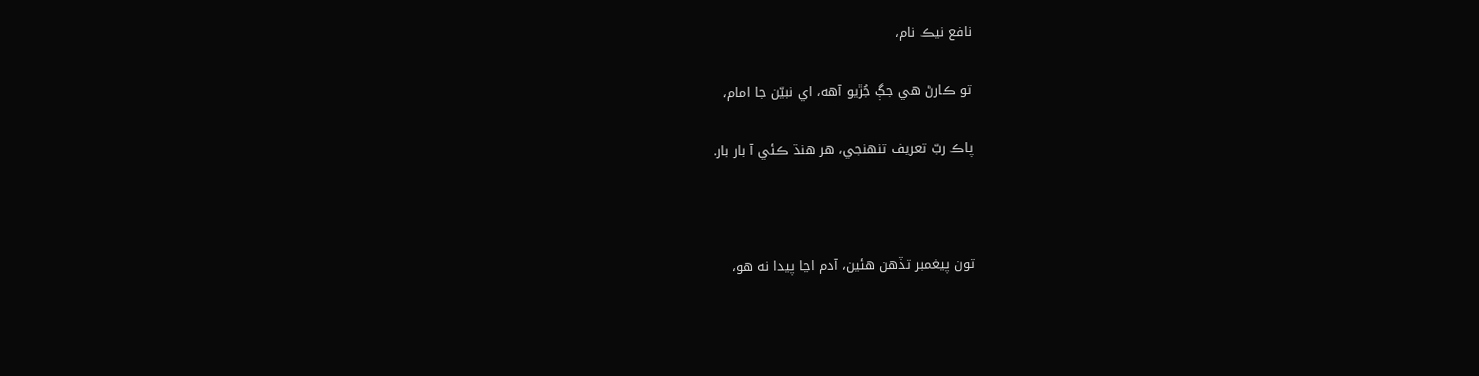نافع نيڪ نام،

تو ڪارڻ هي جڳ جُڙيو آهه، اي نبيّن جا امام،

پاڪ ربّ تعريف تنهنجي، هر هنڌ ڪئي آ بار بار.



تون پيغمبر تڏهن هئين، آدم اڃا پيدا نه هو،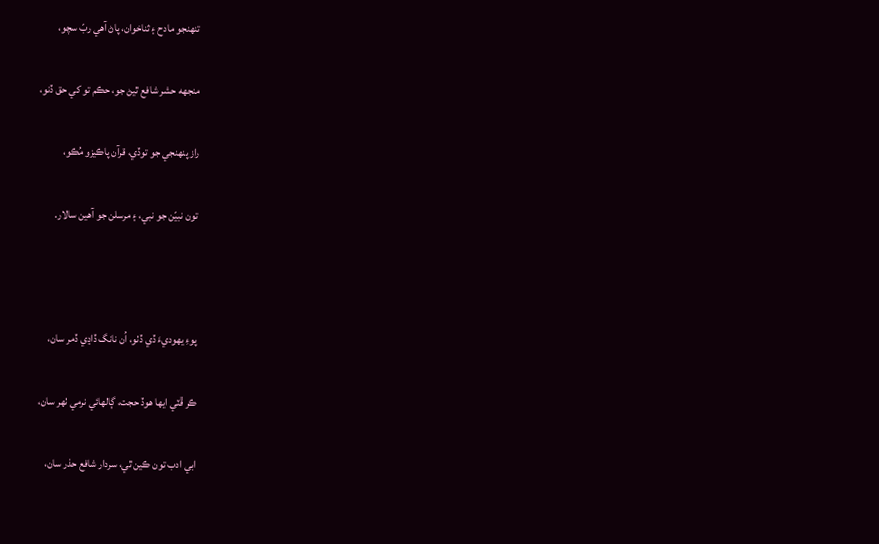تنهنجو مادح ۽ ثناخوان، پاڻ آهي ربّ سچو،

منجهه حشر شافع ٿيڻ جو، حڪم تو کي حق ڏنو،

راز پنهنجي جو توڏي، قرآن پاڪيزو مُڪو،

تون نبيّن جو نبي، ۽ مرسلن جو آهين سالار.



پوءِ يهوديءَ ڏي ڏٺو، اُن نانگ ڏاڍي ڏمر سان،

ڪر ڦٽي ايها هوڏ حجت، ڳالهائي نرمي ٺهر سان،

ابي ادب تون ڪين ٿي، سردار شافع حذر سان،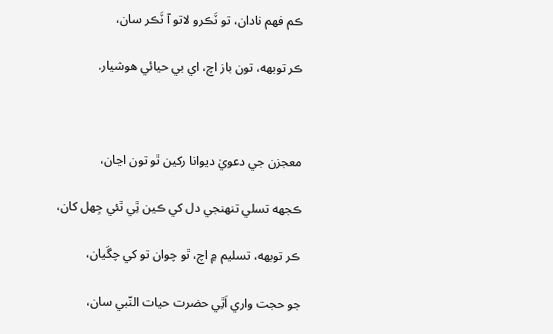ڪم فهم نادان، تو ٽَڪرو لاتو آ ٽَڪر سان،

ڪر توبهه، تون باز اچ، اي بي حيائي هوشيار.



معجزن جي دعويٰ ديوانا رکين ٿو تون اڃان،

ڪجهه تسلي تنهنجي دل کي ڪين ٿِي ٿئي جِهل کان،

ڪر توبهه، تسليم ۾ اچ، ٿو چوان تو کي چڱيان،

جو حجت واري اَٿِي حضرت حيات النّبي سان،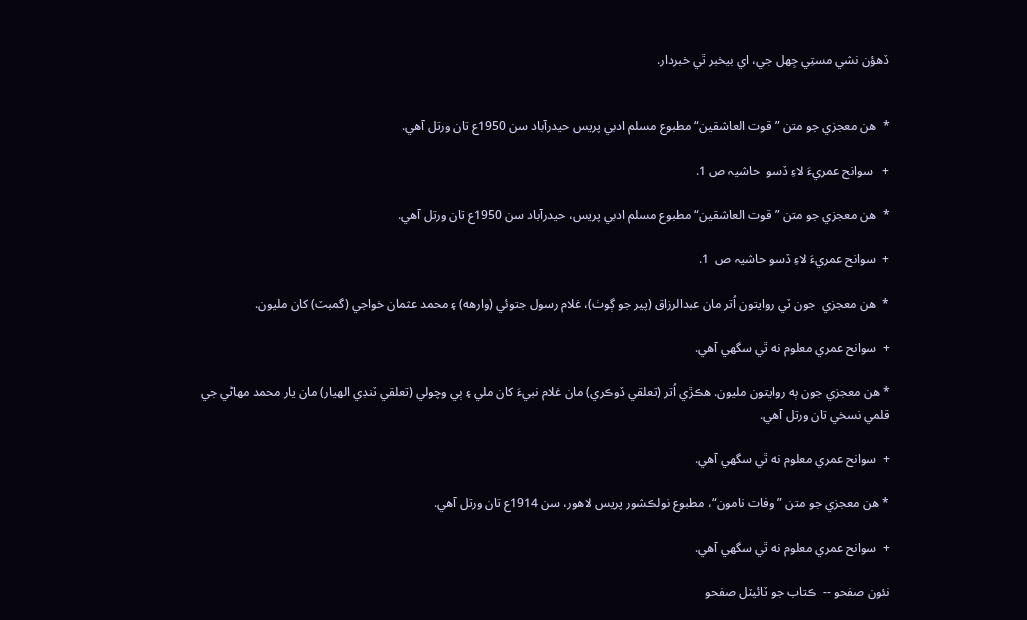ڏهؤن نشي مستِي جِهل جي، اي بيخبر ٿي خبردار.


*  هن معجزي جو متن ”قوت العاشقين“ مطبوع مسلم ادبي پريس حيدرآباد سن 1950ع تان ورتل آهي.

+   سوانح عمريءَ لاءِ ڏسو  حاشيہ ص 1.

*  هن معجزي جو متن ”قوت العاشقين“ مطبوع مسلم ادبي پريس، حيدرآباد سن 1950ع تان ورتل آهي.

+  سوانح عمريءَ لاءِ ڏسو حاشيہ ص  1.

*  هن معجزي  جون ٽي روايتون اُتر مان عبدالرزاق (پير جو ڳوٺ)، غلام رسول جتوئي (وارهه) ۽ محمد عثمان خواجي (گمبٽ) کان مليون.

+  سوانح عمري معلوم نه ٿي سگهي آهي.

* هن معجزي جون ٻه روايتون مليون. هڪڙي اُتر (تعلقي ڏوڪري) مان غلام نبيءَ کان ملي ۽ ٻي وچولي (تعلقي ٽنڊي الهيار) مان يار محمد مهاڻي جي قلمي نسخي تان ورتل آهي.

+  سوانح عمري معلوم نه ٿي سگهي آهي.

* هن معجزي جو متن ”وفات نامون“، مطبوع نولڪشور پريس لاهور، سن 1914ع تان ورتل آهي.

+  سوانح عمري معلوم نه ٿي سگهي آهي.

نئون صفحو --  ڪتاب جو ٽائيٽل صفحو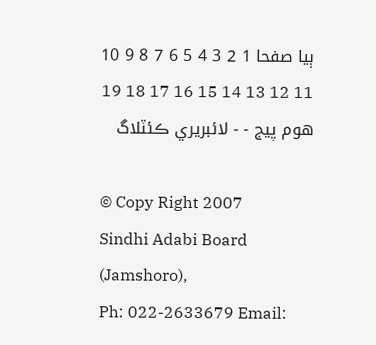ٻيا صفحا 1 2 3 4 5 6 7 8 9 10 11 12 13 14 15 16 17 18 19
هوم پيج - - لائبريري ڪئٽلاگ

© Copy Right 2007
Sindhi Adabi Board (Jamshoro),
Ph: 022-2633679 Email: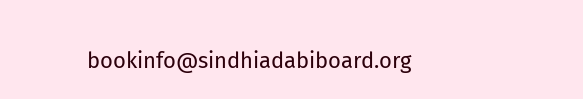bookinfo@sindhiadabiboard.org